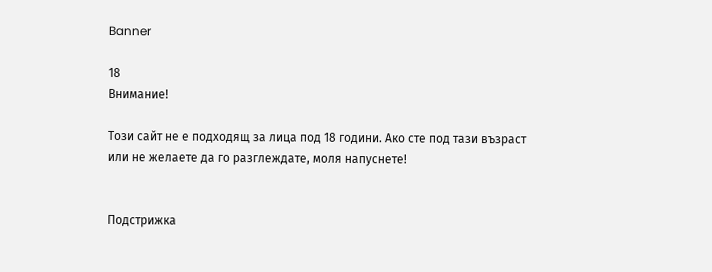Banner

18
Внимание!

Този сайт не е подходящ за лица под 18 години. Ако сте под тази възраст или не желаете да го разглеждате, моля напуснете!


Подстрижка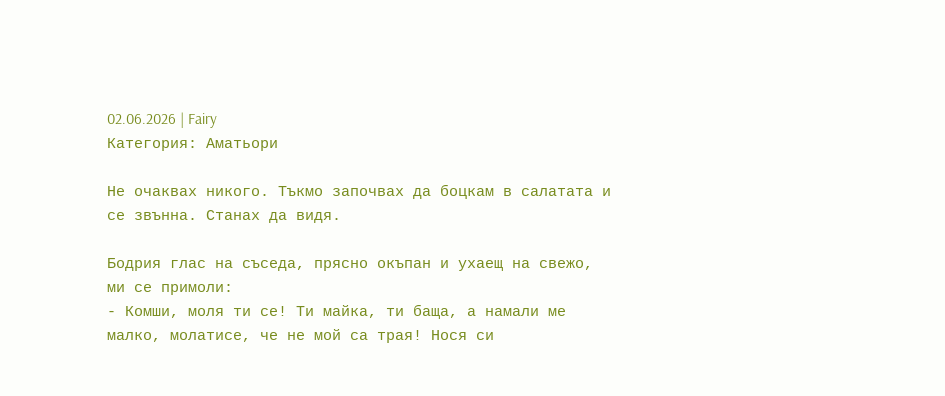02.06.2026 | Fairy
Категория: Аматьори

Не очаквах никого. Тъкмо започвах да боцкам в салатата и се звънна. Станах да видя.

Бодрия глас на съседа, прясно окъпан и ухаещ на свежо, ми се примоли:
- Комши, моля ти се! Ти майка, ти баща, а намали ме малко, молатисе, че не мой са трая! Нося си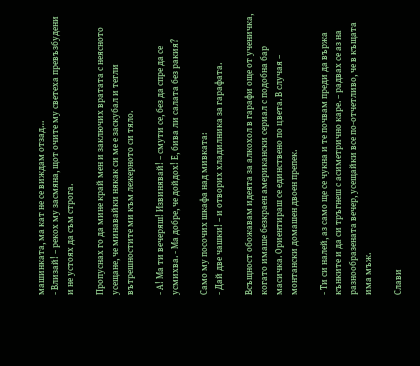машинката, ма кат не се виждам отзад…
- Влизай! – рекох му засмяна, щот очите му светеха превъзбудени и не устоях да съм строга.

Пропуснах го да мине край мен и заключих вратата с неясното усещане, че минавайки някак си ме е заскубал и тегли вътрешностите ми към лежерното си тяло.

- А! Ма ти вечеряш! Извинявай! – смути се, без да спре да се усмихва. - Ма добре, че дойдох! Е, бива ли салата без ракия?

Само му посочих шкафа над мивката:
- Дай две чашки! – и отворих хладилника за гарафата.

Всъщност обожавам идеята за алкохол в гарафи още от ученичка, когато имаше безкраен американски сериал с подобна бар масичка. Ориентираш се единствено по цвета. В случая – монтански домашен двоен препек.

- Ти си налей, аз само ще се чукна и те почвам преди да вържа кънките и да си тръгнеш с асиметрично каре. – радвах се аз на разнообразената вечер, усещайки все по-отчетливо, че в къщата има мъж.

Слави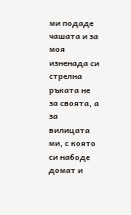ми подаде чашата и за моя изненада си стрелна ръката не за своята, а за вилицата ми, с която си набоде домат и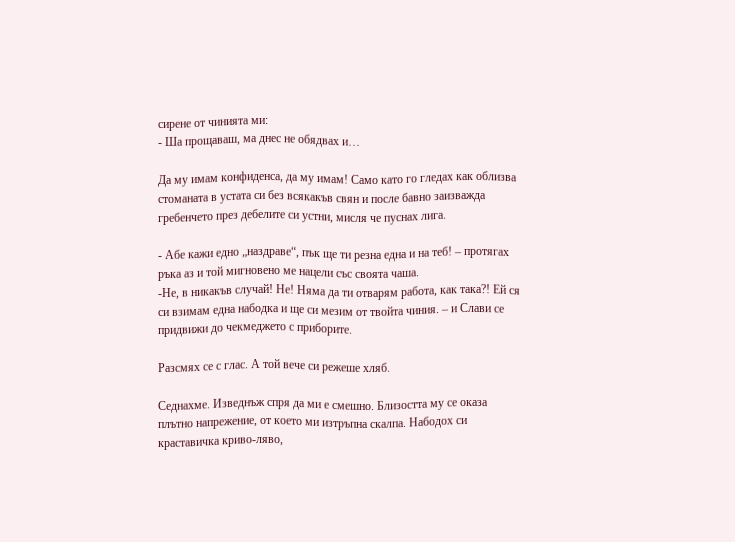сирене от чинията ми:
- Ша прощаваш, ма днес не обядвах и…

Да му имам конфиденса, да му имам! Само като го гледах как облизва стоманата в устата си без всякакъв свян и после бавно заизважда гребенчето през дебелите си устни, мисля че пуснах лига.

- Абе кажи едно „наздраве“, пък ще ти резна една и на теб! – протягах ръка аз и той мигновено ме нацели със своята чаша.
-Не, в никакъв случай! Не! Няма да ти отварям работа, как така?! Ей ся си взимам една набодка и ще си мезим от твойта чиния. – и Слави се придвижи до чекмеджето с приборите.

Разсмях се с глас. А той вече си режеше хляб.

Седнахме. Изведнъж спря да ми е смешно. Близостта му се оказа плътно напрежение, от което ми изтръпна скалпа. Набодох си краставичка криво-ляво,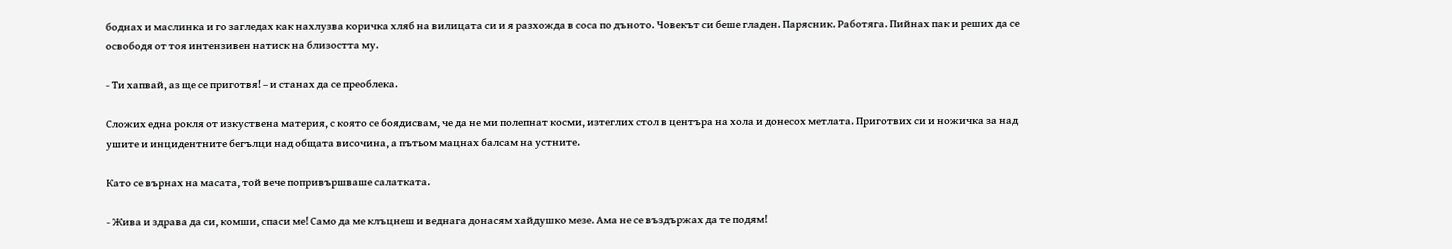боднах и маслинка и го загледах как нахлузва коричка хляб на вилицата си и я разхожда в соса по дъното. Човекът си беше гладен. Парясник. Работяга. Пийнах пак и реших да се освободя от тоя интензивен натиск на близостта му.

- Ти хапвай, аз ще се приготвя! – и станах да се преоблека.

Сложих една рокля от изкуствена материя, с която се боядисвам, че да не ми полепнат косми, изтеглих стол в центъра на хола и донесох метлата. Приготвих си и ножичка за над ушите и инцидентните бегълци над общата височина, а пътьом мацнах балсам на устните.

Като се върнах на масата, той вече попривършваше салатката.

- Жива и здрава да си, комши, спаси ме! Само да ме клъцнеш и веднага донасям хайдушко мезе. Ама не се въздържах да те подям!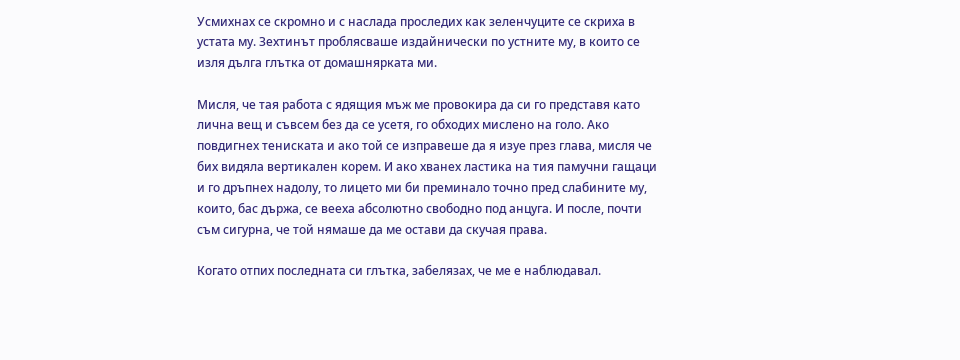Усмихнах се скромно и с наслада проследих как зеленчуците се скриха в устата му. Зехтинът проблясваше издайнически по устните му, в които се изля дълга глътка от домашнярката ми.

Мисля, че тая работа с ядящия мъж ме провокира да си го представя като лична вещ и съвсем без да се усетя, го обходих мислено на голо. Ако повдигнех тениската и ако той се изправеше да я изуе през глава, мисля че бих видяла вертикален корем. И ако хванех ластика на тия памучни гащаци и го дръпнех надолу, то лицето ми би преминало точно пред слабините му, които, бас държа, се вееха абсолютно свободно под анцуга. И после, почти съм сигурна, че той нямаше да ме остави да скучая права.

Когато отпих последната си глътка, забелязах, че ме е наблюдавал.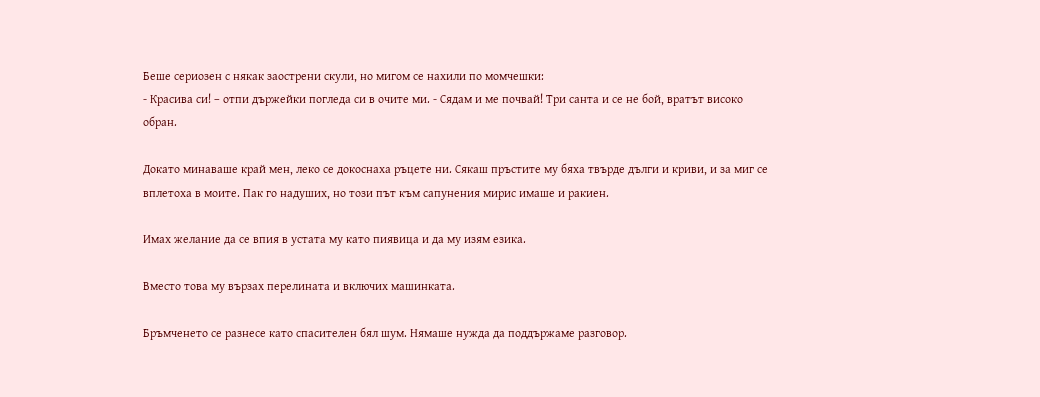Беше сериозен с някак заострени скули, но мигом се нахили по момчешки:
- Красива си! – отпи държейки погледа си в очите ми. - Сядам и ме почвай! Три санта и се не бой, вратът високо обран.

Докато минаваше край мен, леко се докоснаха ръцете ни. Сякаш пръстите му бяха твърде дълги и криви, и за миг се вплетоха в моите. Пак го надуших, но този път към сапунения мирис имаше и ракиен.

Имах желание да се впия в устата му като пиявица и да му изям езика.

Вместо това му вързах перелината и включих машинката.

Бръмченето се разнесе като спасителен бял шум. Нямаше нужда да поддържаме разговор.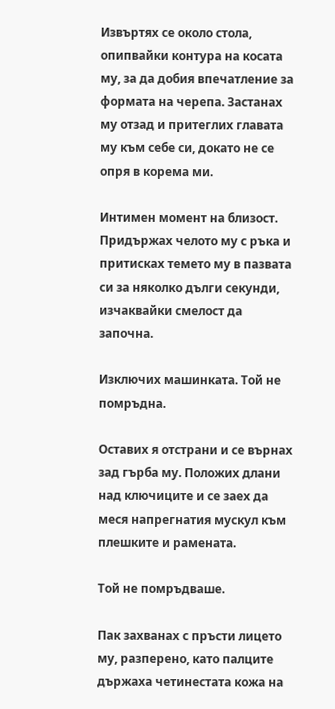Извъртях се около стола, опипвайки контура на косата му, за да добия впечатление за формата на черепа. Застанах му отзад и притеглих главата му към себе си, докато не се опря в корема ми.

Интимен момент на близост. Придържах челото му с ръка и притисках темето му в пазвата си за няколко дълги секунди, изчаквайки смелост да започна.

Изключих машинката. Той не помръдна.

Оставих я отстрани и се върнах зад гърба му. Положих длани над ключиците и се заех да меся напрегнатия мускул към плешките и рамената.

Той не помръдваше.

Пак захванах с пръсти лицето му, разперено, като палците държаха четинестата кожа на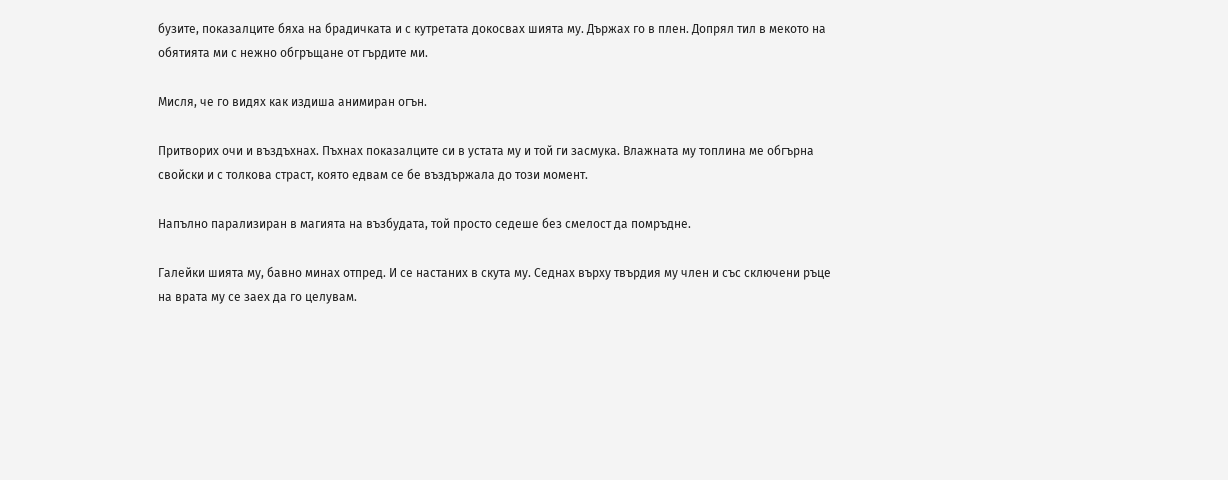бузите, показалците бяха на брадичката и с кутретата докосвах шията му. Държах го в плен. Допрял тил в мекото на обятията ми с нежно обгръщане от гърдите ми.

Мисля, че го видях как издиша анимиран огън.

Притворих очи и въздъхнах. Пъхнах показалците си в устата му и той ги засмука. Влажната му топлина ме обгърна свойски и с толкова страст, която едвам се бе въздържала до този момент.

Напълно парализиран в магията на възбудата, той просто седеше без смелост да помръдне.

Галейки шията му, бавно минах отпред. И се настаних в скута му. Седнах върху твърдия му член и със сключени ръце на врата му се заех да го целувам.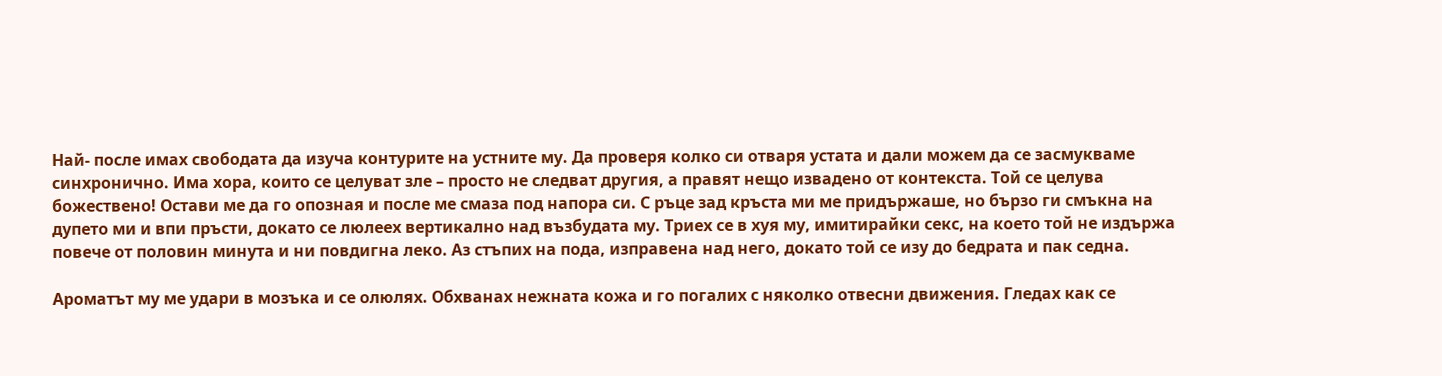Най- после имах свободата да изуча контурите на устните му. Да проверя колко си отваря устата и дали можем да се засмукваме синхронично. Има хора, които се целуват зле – просто не следват другия, а правят нещо извадено от контекста. Той се целува божествено! Остави ме да го опозная и после ме смаза под напора си. С ръце зад кръста ми ме придържаше, но бързо ги смъкна на дупето ми и впи пръсти, докато се люлеех вертикално над възбудата му. Триех се в хуя му, имитирайки секс, на което той не издържа повече от половин минута и ни повдигна леко. Аз стъпих на пода, изправена над него, докато той се изу до бедрата и пак седна.

Ароматът му ме удари в мозъка и се олюлях. Обхванах нежната кожа и го погалих с няколко отвесни движения. Гледах как се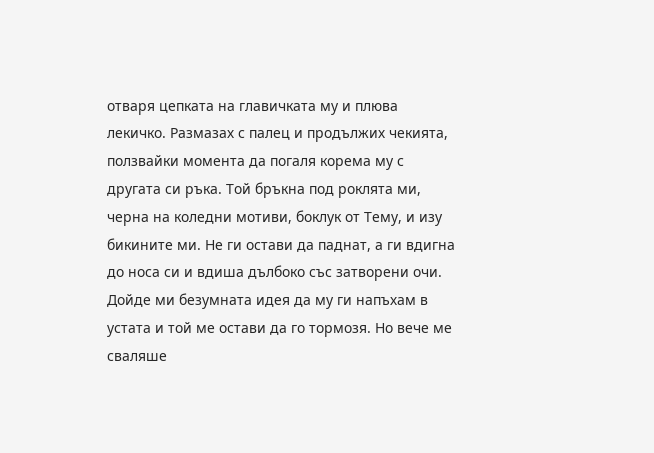отваря цепката на главичката му и плюва лекичко. Размазах с палец и продължих чекията, ползвайки момента да погаля корема му с другата си ръка. Той бръкна под роклята ми, черна на коледни мотиви, боклук от Тему, и изу бикините ми. Не ги остави да паднат, а ги вдигна до носа си и вдиша дълбоко със затворени очи.
Дойде ми безумната идея да му ги напъхам в устата и той ме остави да го тормозя. Но вече ме сваляше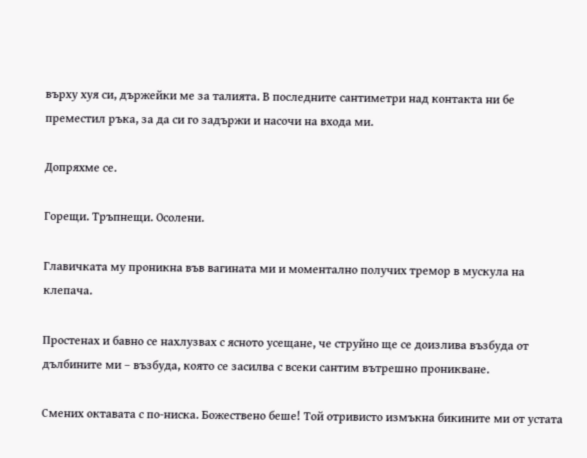върху хуя си, държейки ме за талията. В последните сантиметри над контакта ни бе преместил ръка, за да си го задържи и насочи на входа ми.

Допряхме се.

Горещи. Тръпнещи. Осолени.

Главичката му проникна във вагината ми и моментално получих тремор в мускула на клепача.

Простенах и бавно се нахлузвах с ясното усещане, че струйно ще се доизлива възбуда от дълбините ми – възбуда, която се засилва с всеки сантим вътрешно проникване.

Смених октавата с по-ниска. Божествено беше! Той отривисто измъкна бикините ми от устата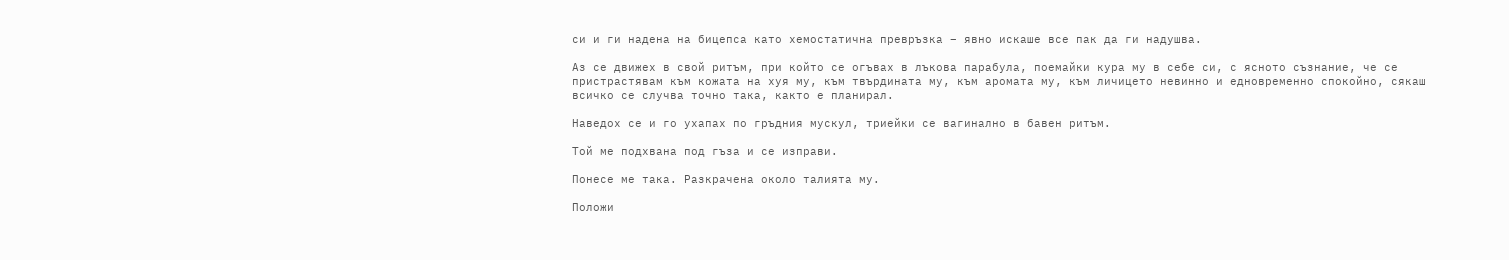си и ги надена на бицепса като хемостатична превръзка – явно искаше все пак да ги надушва.

Аз се движех в свой ритъм, при който се огъвах в лъкова парабула, поемайки кура му в себе си, с ясното съзнание, че се пристрастявам към кожата на хуя му, към твърдината му, към аромата му, към личицето невинно и едновременно спокойно, сякаш всичко се случва точно така, както е планирал.

Наведох се и го ухапах по гръдния мускул, триейки се вагинално в бавен ритъм.

Той ме подхвана под гъза и се изправи.

Понесе ме така. Разкрачена около талията му.

Положи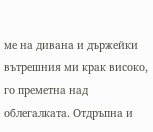ме на дивана и държейки вътрешния ми крак високо, го преметна над облегалката. Отдръпна и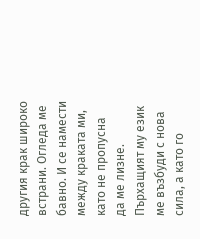другия крак широко встрани. Огледа ме бавно. И се намести между краката ми, като не пропусна да ме лизне. Пърхащият му език ме възбуди с нова сила, а като го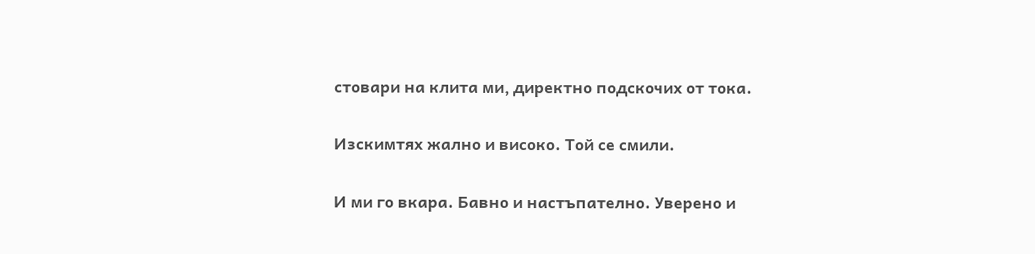стовари на клита ми, директно подскочих от тока.

Изскимтях жално и високо. Той се смили.

И ми го вкара. Бавно и настъпателно. Уверено и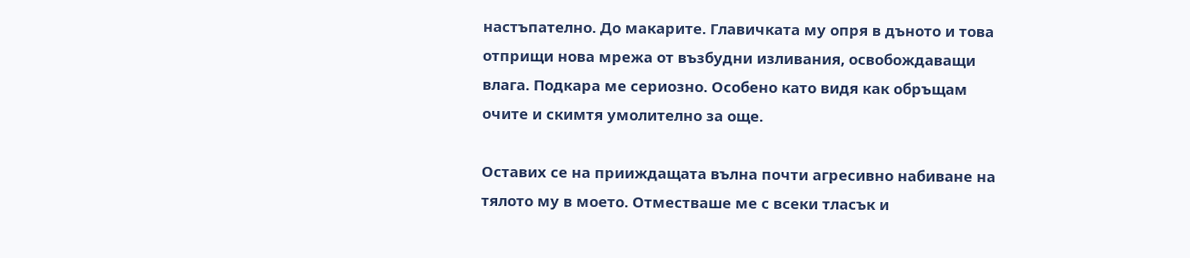настъпателно. До макарите. Главичката му опря в дъното и това отприщи нова мрежа от възбудни изливания, освобождаващи влага. Подкара ме сериозно. Особено като видя как обръщам очите и скимтя умолително за още.

Оставих се на прииждащата вълна почти агресивно набиване на тялото му в моето. Отместваше ме с всеки тласък и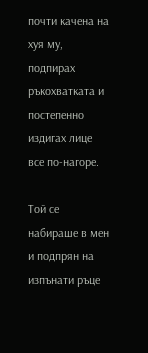почти качена на хуя му, подпирах ръкохватката и постепенно издигах лице все по-нагоре.

Той се набираше в мен и подпрян на изпънати ръце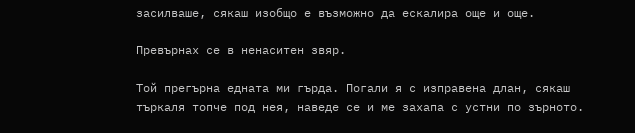засилваше, сякаш изобщо е възможно да ескалира още и още.

Превърнах се в ненаситен звяр.

Той прегърна едната ми гърда. Погали я с изправена длан, сякаш търкаля топче под нея, наведе се и ме захапа с устни по зърното.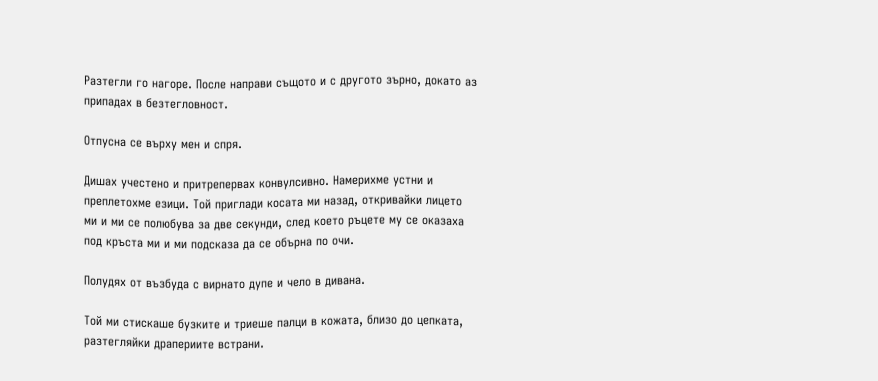Разтегли го нагоре. После направи същото и с другото зърно, докато аз припадах в безтегловност.

Отпусна се върху мен и спря.

Дишах учестено и притрепервах конвулсивно. Намерихме устни и преплетохме езици. Той приглади косата ми назад, откривайки лицето ми и ми се полюбува за две секунди, след което ръцете му се оказаха под кръста ми и ми подсказа да се обърна по очи.

Полудях от възбуда с вирнато дупе и чело в дивана.

Той ми стискаше бузките и триеше палци в кожата, близо до цепката, разтегляйки драпериите встрани.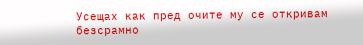Усещах как пред очите му се откривам безсрамно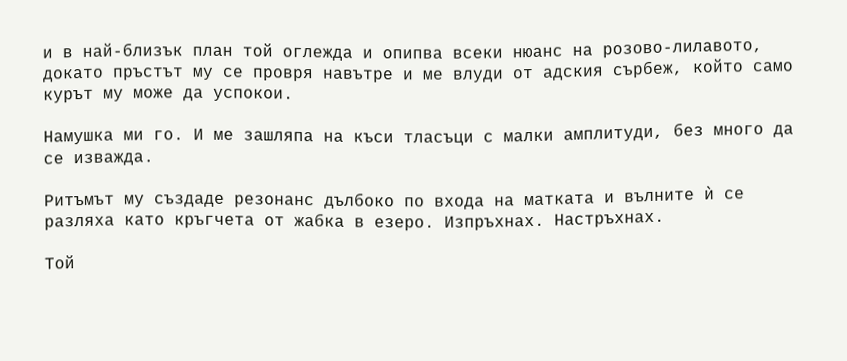и в най-близък план той оглежда и опипва всеки нюанс на розово-лилавото, докато пръстът му се провря навътре и ме влуди от адския сърбеж, който само курът му може да успокои.

Намушка ми го. И ме зашляпа на къси тласъци с малки амплитуди, без много да се изважда.

Ритъмът му създаде резонанс дълбоко по входа на матката и вълните ѝ се разляха като кръгчета от жабка в езеро. Изпръхнах. Настръхнах.

Той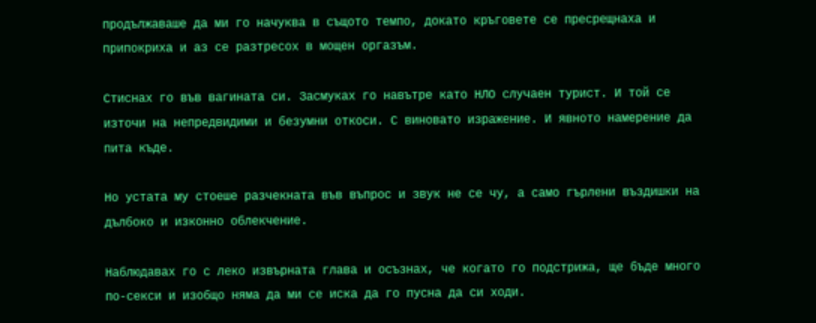продължаваше да ми го начуква в същото темпо, докато кръговете се пресрещнаха и припокриха и аз се разтресох в мощен оргазъм.

Стиснах го във вагината си. Засмуках го навътре като НЛО случаен турист. И той се източи на непредвидими и безумни откоси. С виновато изражение. И явното намерение да пита къде.

Но устата му стоеше разчекната във въпрос и звук не се чу, а само гърлени въздишки на дълбоко и изконно облекчение.

Наблюдавах го с леко извърната глава и осъзнах, че когато го подстрижа, ще бъде много по-секси и изобщо няма да ми се иска да го пусна да си ходи.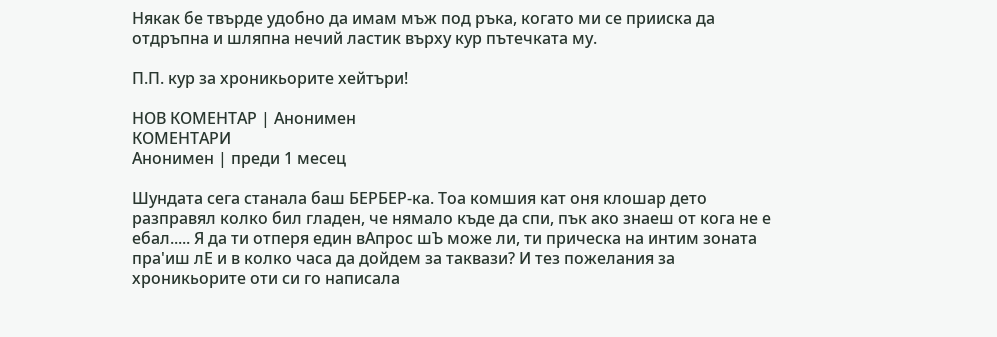Някак бе твърде удобно да имам мъж под ръка, когато ми се прииска да отдръпна и шляпна нечий ластик върху кур пътечката му.

П.П. кур за хроникьорите хейтъри!

НОВ КОМЕНТАР | Анонимен
КОМЕНТАРИ
Анонимен | преди 1 месец

Шундата сега станала баш БЕРБЕР-ка. Тоа комшия кат оня клошар дето разправял колко бил гладен, че нямало къде да спи, пък ако знаеш от кога не е ебал..... Я да ти отперя един вАпрос шЪ може ли, ти прическа на интим зоната пра'иш лЕ и в колко часа да дойдем за таквази? И тез пожелания за хроникьорите оти си го написала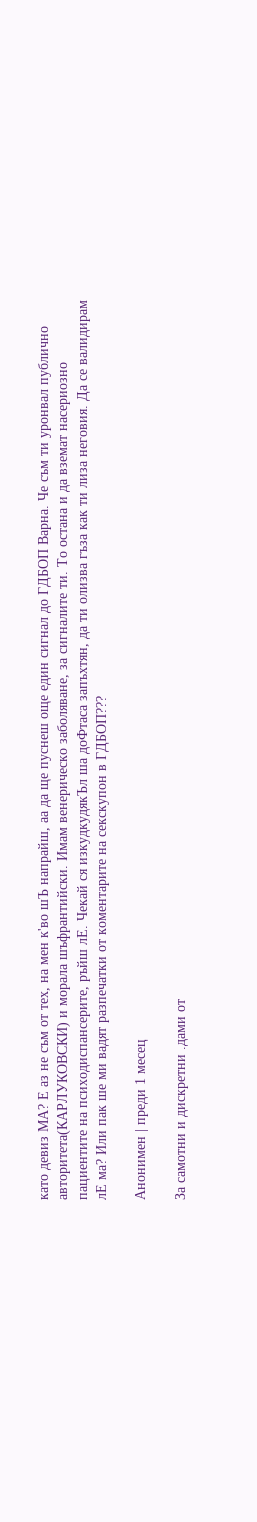като девиз МА? Е аз не съм от тех, на мен к'во шЪ напрайш, аа да ще пуснеш още един сигнал до ГДБОП Варна. Че съм ти уронвал публично авторитета(КАРЛУКОВСКИ) и морала шъфрантийски. Имам венерическо заболяване, за сигналите ти. То остана и да вземат насериозно пациентите на психодиспансерите, ръйш лЕ. Чекай ся изкудкудякЪл ша доФтаса запъхтян, да ти олизва гъза как ти лиза неговия. Да се валидирам лЕ ма? Или пак ше ми вадят разпечатки от коментарите на секскупон в ГДБОП???

Анонимен | преди 1 месец

За самотни и дискретни .дами от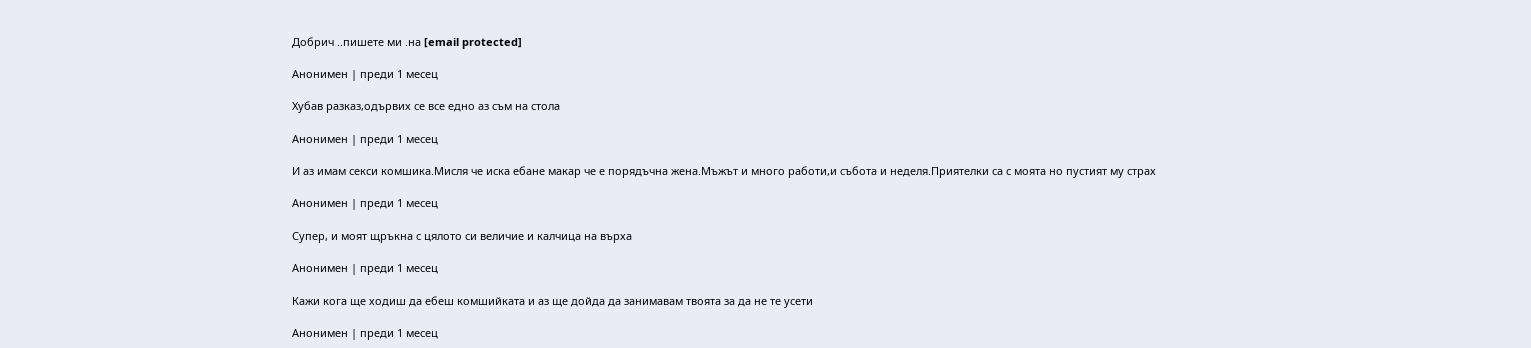Добрич ..пишете ми .на [email protected]

Анонимен | преди 1 месец

Хубав разказ,одървих се все едно аз съм на стола

Анонимен | преди 1 месец

И аз имам секси комшика.Мисля че иска ебане макар че е порядъчна жена.Мъжът и много работи,и събота и неделя.Приятелки са с моята но пустият му страх

Анонимен | преди 1 месец

Супер, и моят щръкна с цялото си величие и калчица на върха

Анонимен | преди 1 месец

Кажи кога ще ходиш да ебеш комшийката и аз ще дойда да занимавам твоята за да не те усети

Анонимен | преди 1 месец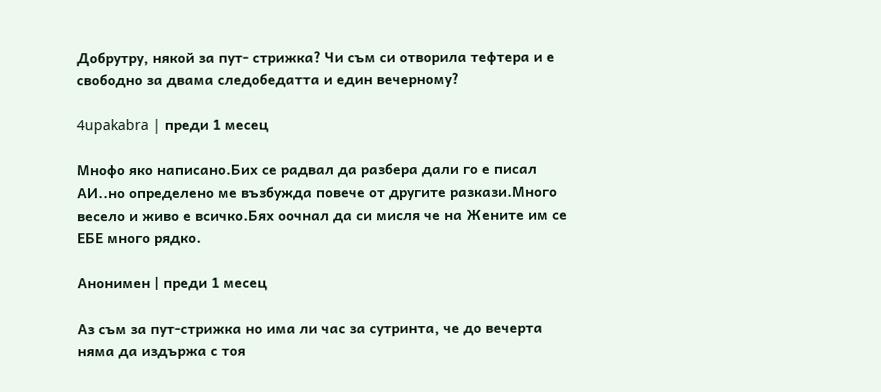Добрутру, някой за пут- стрижка? Чи съм си отворила тефтера и е свободно за двама следобедатта и един вечерному?

4upakabra | преди 1 месец

Мнофо яко написано.Бих се радвал да разбера дали го е писал АИ..но определено ме възбужда повече от другите разкази.Много весело и живо е всичко.Бях оочнал да си мисля че на Жените им се ЕБЕ много рядко.

Анонимен | преди 1 месец

Аз съм за пут-стрижка но има ли час за сутринта, че до вечерта няма да издържа с тоя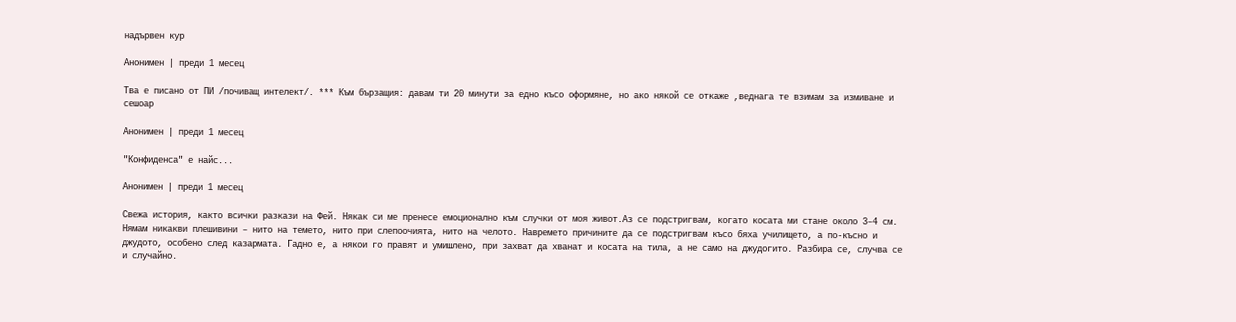надървен кур

Анонимен | преди 1 месец

Тва е писано от ПИ /почиващ интелект/. *** Към бързащия: давам ти 20 минути за едно късо оформяне, но ако някой се откаже ,веднага те взимам за измиване и сешоар

Анонимен | преди 1 месец

"Конфиденса" е найс...

Анонимен | преди 1 месец

Свежа история, както всички разкази на Фей. Някак си ме пренесе емоционално към случки от моя живот.Аз се подстригвам, когато косата ми стане около 3–4 см. Нямам никакви плешивини – нито на темето, нито при слепоочията, нито на челото. Навремето причините да се подстригвам късо бяха училището, а по-късно и джудото, особено след казармата. Гадно е, а някои го правят и умишлено, при захват да хванат и косата на тила, а не само на джудогито. Разбира се, случва се и случайно.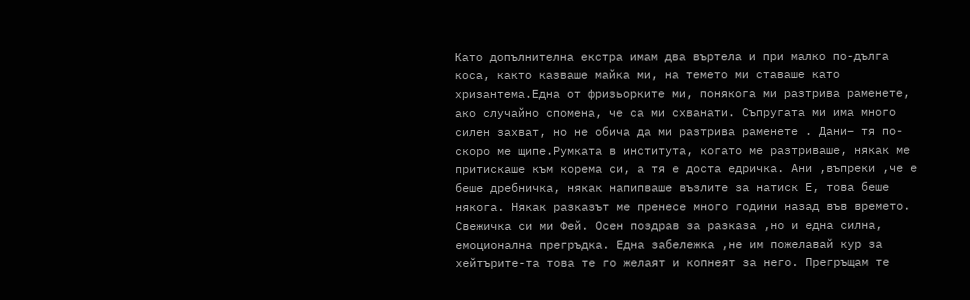Като допълнителна екстра имам два въртела и при малко по-дълга коса, както казваше майка ми, на темето ми ставаше като хризантема.Една от фризьорките ми, понякога ми разтрива раменете, ако случайно спомена, че са ми схванати. Съпругата ми има много силен захват, но не обича да ми разтрива раменете . Дани– тя по-скоро ме щипе.Румката в института, когато ме разтриваше, някак ме притискаше към корема си, а тя е доста едричка. Ани ,въпреки ,че е беше дребничка, някак напипваше възлите за натиск Е, това беше някога. Някак разказът ме пренесе много години назад във времето. Свежичка си ми Фей. Осен поздрав за разказа ,но и една силна, емоционална прегръдка. Една забележка ,не им пожелавай кур за хейтърите-та това те го желаят и копнеят за него. Прегръщам те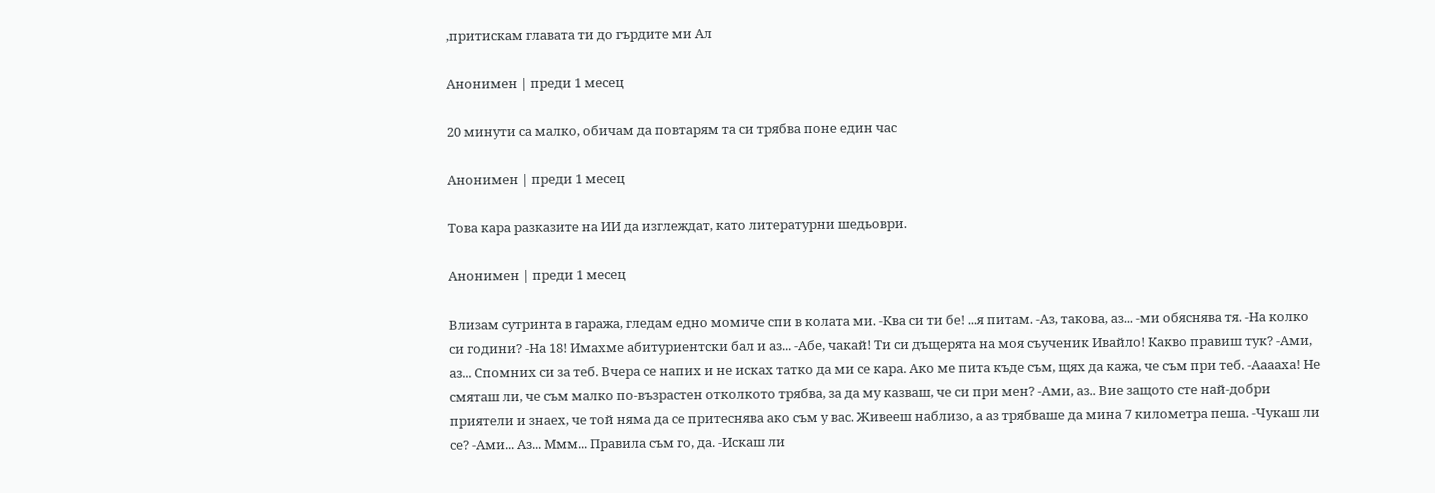,притискам главата ти до гърдите ми Ал

Анонимен | преди 1 месец

20 минути са малко, обичам да повтарям та си трябва поне един час

Анонимен | преди 1 месец

Това кара разказите на ИИ да изглеждат, като литературни шедьоври.

Анонимен | преди 1 месец

Влизам сутринта в гаража, гледам едно момиче спи в колата ми. -Ква си ти бе! ...я питам. -Аз, такова, аз... -ми обяснява тя. -На колко си години? -На 18! Имахме абитуриентски бал и аз... -Абе, чакай! Ти си дъщерята на моя съученик Ивайло! Какво правиш тук? -Ами, аз... Спомних си за теб. Вчера се напих и не исках татко да ми се кара. Ако ме пита къде съм, щях да кажа, че съм при теб. -Ааааха! Не смяташ ли, че съм малко по-възрастен отколкото трябва, за да му казваш, че си при мен? -Ами, аз.. Вие защото сте най-добри приятели и знаех, че той няма да се притеснява ако съм у вас. Живееш наблизо, а аз трябваше да мина 7 километра пеша. -Чукаш ли се? -Ами... Аз... Ммм... Правила съм го, да. -Искаш ли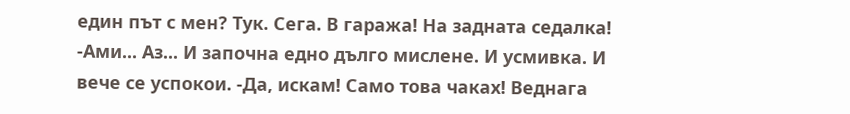един път с мен? Тук. Сега. В гаража! На задната седалка! -Ами... Аз... И започна едно дълго мислене. И усмивка. И вече се успокои. -Да, искам! Само това чаках! Веднага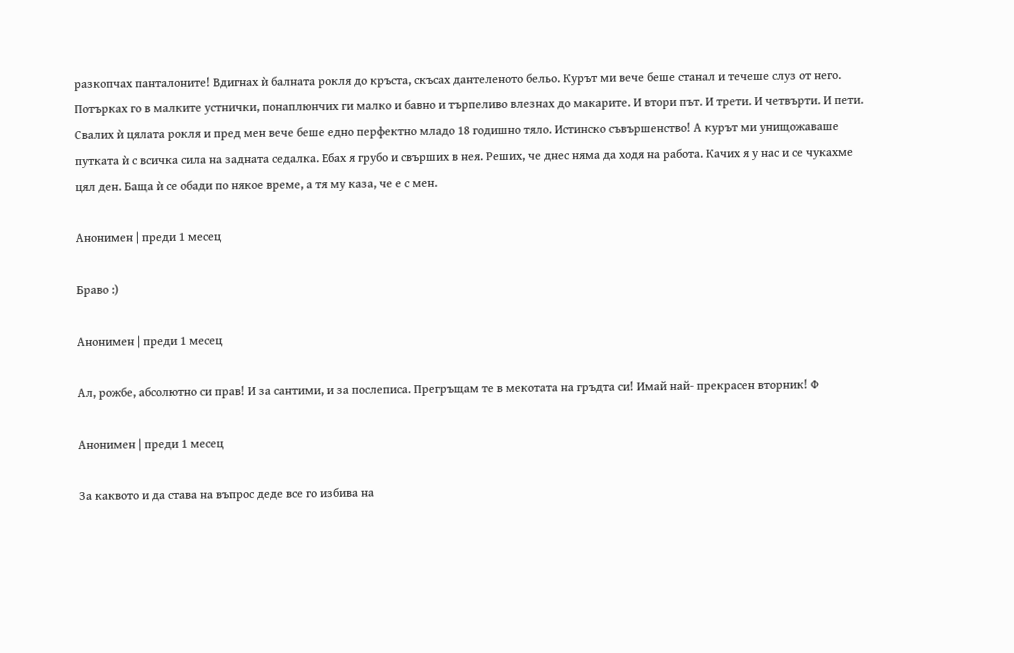разкопчах панталоните! Вдигнах ѝ балната рокля до кръста, скъсах дантеленото бельо. Курът ми вече беше станал и течеше слуз от него. Потърках го в малките устнички, понаплюнчих ги малко и бавно и търпеливо влезнах до макарите. И втори път. И трети. И четвърти. И пети. Свалих ѝ цялата рокля и пред мен вече беше едно перфектно младо 18 годишно тяло. Истинско съвършенство! А курът ми унищожаваше путката ѝ с всичка сила на задната седалка. Ебах я грубо и свърших в нея. Реших, че днес няма да ходя на работа. Качих я у нас и се чукахме цял ден. Баща ѝ се обади по някое време, а тя му каза, че е с мен.

Анонимен | преди 1 месец

Браво :)

Анонимен | преди 1 месец

Ал, рожбе, абсолютно си прав! И за сантими, и за послеписа. Прегръщам те в мекотата на гръдта си! Имай най- прекрасен вторник! Ф

Анонимен | преди 1 месец

За каквото и да става на въпрос деде все го избива на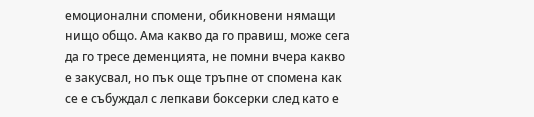емоционални спомени, обикновени нямащи нищо общо. Ама какво да го правиш, може сега да го тресе деменцията, не помни вчера какво е закусвал, но пък още тръпне от спомена как се е събуждал с лепкави боксерки след като е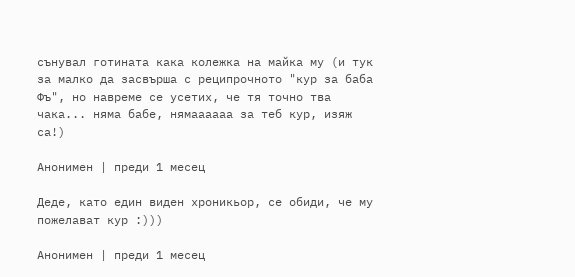сънувал готината кака колежка на майка му (и тук за малко да засвърша с реципрочното "кур за баба Фъ", но навреме се усетих, че тя точно тва чака... няма бабе, нямаааааа за теб кур, изяж са!)

Анонимен | преди 1 месец

Деде, като един виден хроникьор, се обиди, че му пожелават кур :)))

Анонимен | преди 1 месец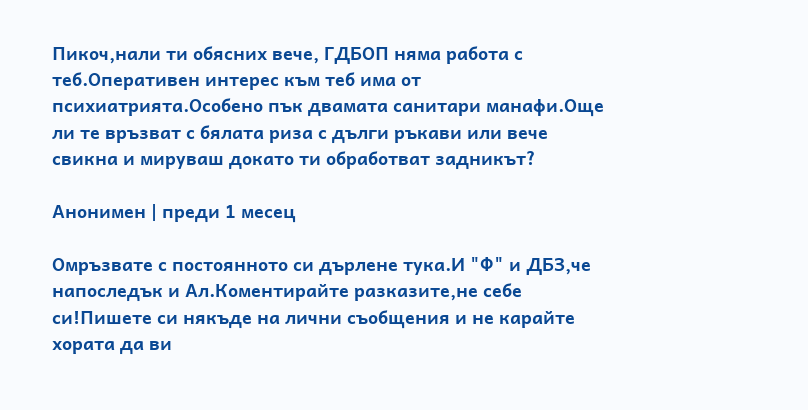Пикоч,нали ти обясних вече, ГДБОП няма работа с теб.Оперативен интерес към теб има от психиатрията.Особено пък двамата санитари манафи.Още ли те връзват с бялата риза с дълги ръкави или вече свикна и мируваш докато ти обработват задникът?

Анонимен | преди 1 месец

Омръзвате с постоянното си дърлене тука.И "Ф" и ДБЗ,че напоследък и Ал.Коментирайте разказите,не себе си!Пишете си някъде на лични съобщения и не карайте хората да ви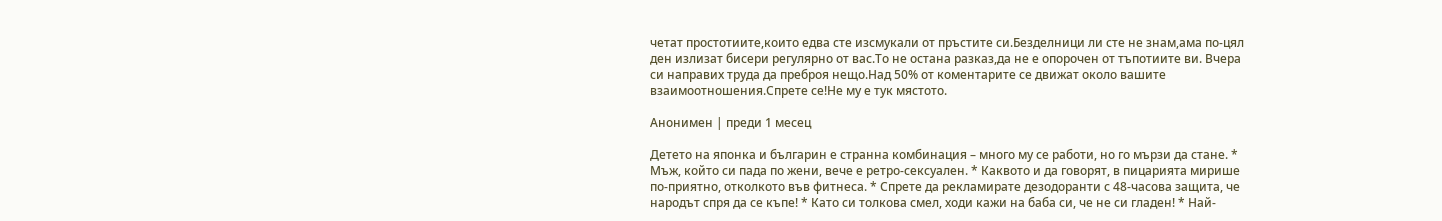четат простотиите,които едва сте изсмукали от пръстите си.Безделници ли сте не знам,ама по-цял ден излизат бисери регулярно от вас.То не остана разказ,да не е опорочен от тъпотиите ви. Вчера си направих труда да преброя нещо.Над 50% от коментарите се движат около вашите взаимоотношения.Спрете се!Не му е тук мястото.

Анонимен | преди 1 месец

Детето на японка и българин е странна комбинация – много му се работи, но го мързи да стане. * Мъж, който си пада по жени, вече е ретро-сексуален. * Каквото и да говорят, в пицарията мирише по-приятно, отколкото във фитнеса. * Спрете да рекламирате дезодоранти с 48-часова защита, че народът спря да се къпе! * Като си толкова смел, ходи кажи на баба си, че не си гладен! * Най-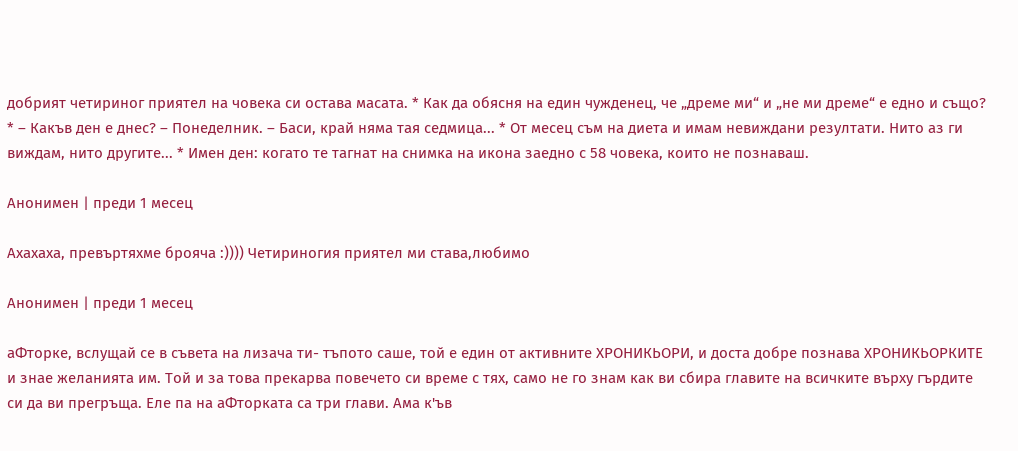добрият четириног приятел на човека си остава масата. * Как да обясня на един чужденец, че „дреме ми“ и „не ми дреме“ е едно и също? * – Какъв ден е днес? – Понеделник. – Баси, край няма тая седмица... * От месец съм на диета и имам невиждани резултати. Нито аз ги виждам, нито другите... * Имен ден: когато те тагнат на снимка на икона заедно с 58 човека, които не познаваш.

Анонимен | преди 1 месец

Ахахаха, превъртяхме брояча :)))) Четириногия приятел ми става,любимо

Анонимен | преди 1 месец

аФторке, вслущай се в съвета на лизача ти- тъпото саше, той е един от активните ХРОНИКЬОРИ, и доста добре познава ХРОНИКЬОРКИТЕ и знае желанията им. Той и за това прекарва повечето си време с тях, само не го знам как ви сбира главите на всичките върху гърдите си да ви прегръща. Еле па на аФторката са три глави. Ама к'ъв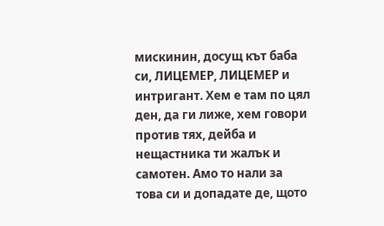мискинин, досущ кът баба си, ЛИЦЕМЕР, ЛИЦЕМЕР и интригант. Хем е там по цял ден, да ги лиже, хем говори против тях, дейба и нещастника ти жалък и самотен. Амо то нали за това си и допадате де, щото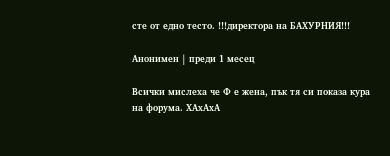сте от едно тесто. !!!директора на БАХУРНИЯ!!!

Анонимен | преди 1 месец

Всички мислеха че Ф е жена, пък тя си показа кура на форума. ХАхАхА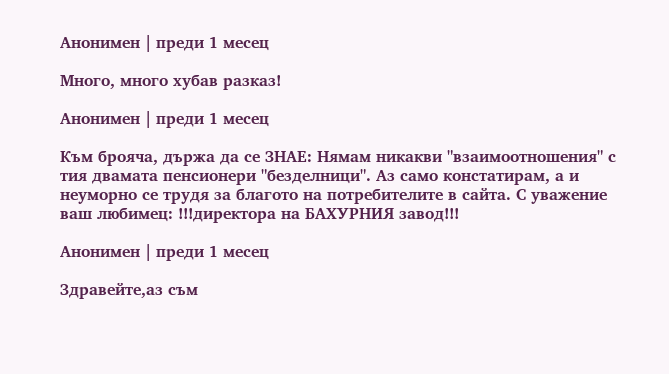Анонимен | преди 1 месец

Много, много хубав разказ!

Анонимен | преди 1 месец

Към брояча, държа да се ЗНАЕ: Нямам никакви "взаимоотношения" с тия двамата пенсионери "безделници". Аз само констатирам, а и неуморно се трудя за благото на потребителите в сайта. С уважение ваш любимец: !!!директора на БАХУРНИЯ завод!!!

Анонимен | преди 1 месец

Здравейте,аз съм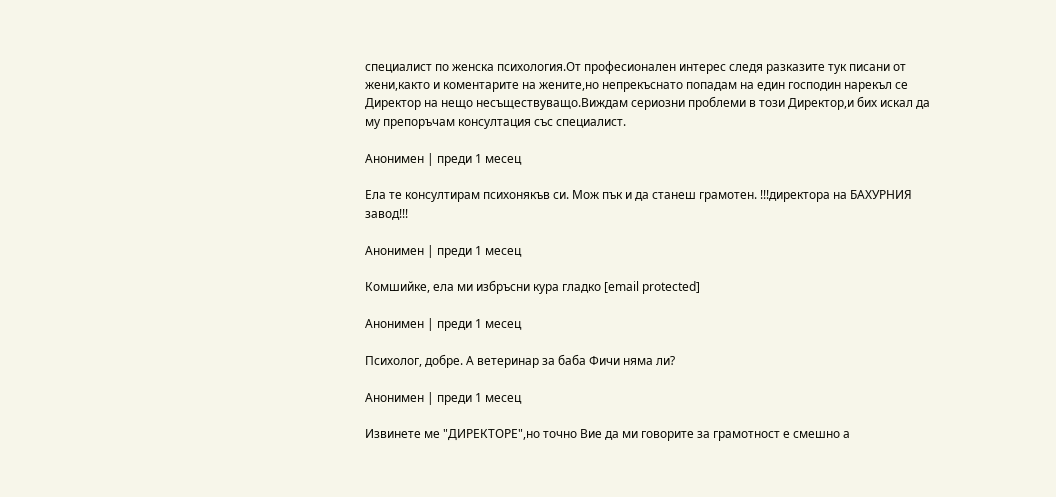специалист по женска психология.От професионален интерес следя разказите тук писани от жени,както и коментарите на жените,но непрекъснато попадам на един господин нарекъл се Директор на нещо несъществуващо.Виждам сериозни проблеми в този Директор,и бих искал да му препоръчам консултация със специалист.

Анонимен | преди 1 месец

Ела те консултирам психонякъв си. Мож пък и да станеш грамотен. !!!директора на БАХУРНИЯ завод!!!

Анонимен | преди 1 месец

Комшийке, ела ми избръсни кура гладко [email protected]

Анонимен | преди 1 месец

Психолог, добре. А ветеринар за баба Фичи няма ли?

Анонимен | преди 1 месец

Извинете ме "ДИРЕКТОРЕ",но точно Вие да ми говорите за грамотност е смешно а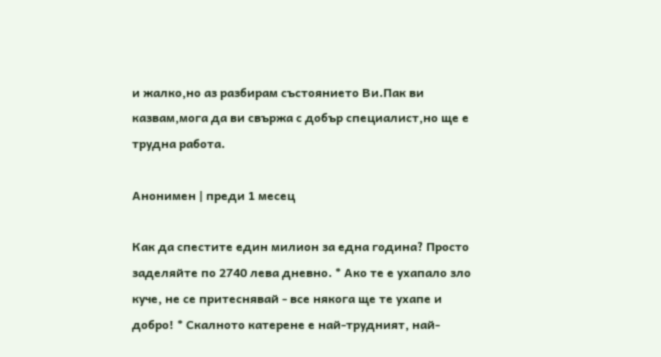и жалко,но аз разбирам състоянието Ви.Пак ви казвам,мога да ви свържа с добър специалист,но ще е трудна работа.

Анонимен | преди 1 месец

Как да спестите един милион за една година? Просто заделяйте по 2740 лева дневно. * Ако те е ухапало зло куче, не се притеснявай - все някога ще те ухапе и добро! * Скалното катерене е най-трудният, най-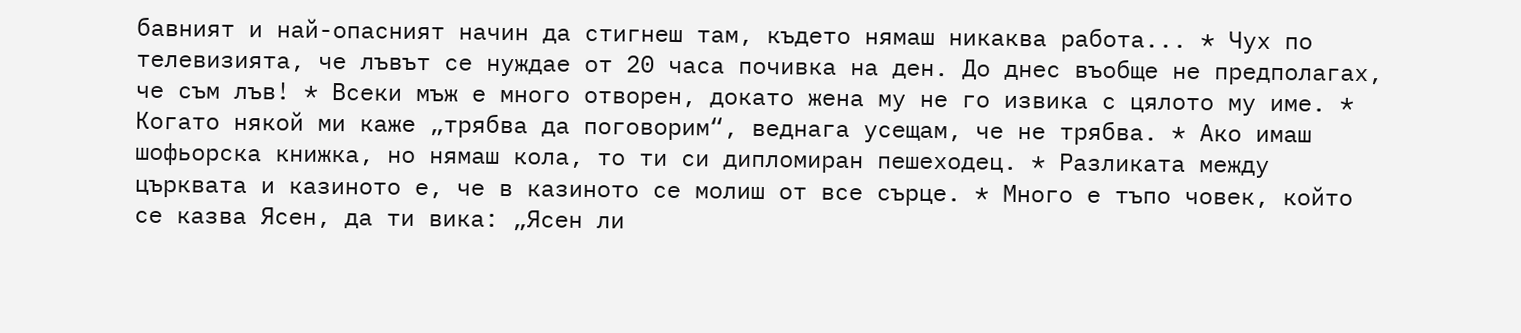бавният и най-опасният начин да стигнеш там, където нямаш никаква работа... * Чух по телевизията, че лъвът се нуждае от 20 часа почивка на ден. До днес въобще не предполагах, че съм лъв! * Всеки мъж е много отворен, докато жена му не го извика с цялото му име. * Когато някой ми каже „трябва да поговорим“, веднага усещам, че не трябва. * Ако имаш шофьорска книжка, но нямаш кола, то ти си дипломиран пешеходец. * Разликата между църквата и казиното е, че в казиното се молиш от все сърце. * Много е тъпо човек, който се казва Ясен, да ти вика: „Ясен ли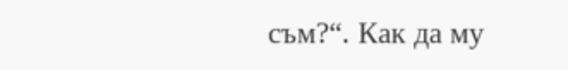съм?“. Как да му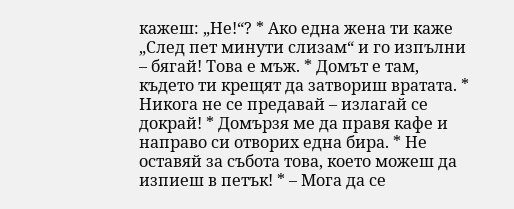кажеш: „Не!“? * Ако една жена ти каже „След пет минути слизам“ и го изпълни – бягай! Това е мъж. * Домът е там, където ти крещят да затвориш вратата. * Никога не се предавай – излагай се докрай! * Домързя ме да правя кафе и направо си отворих една бира. * Не оставяй за събота това, което можеш да изпиеш в петък! * – Мога да се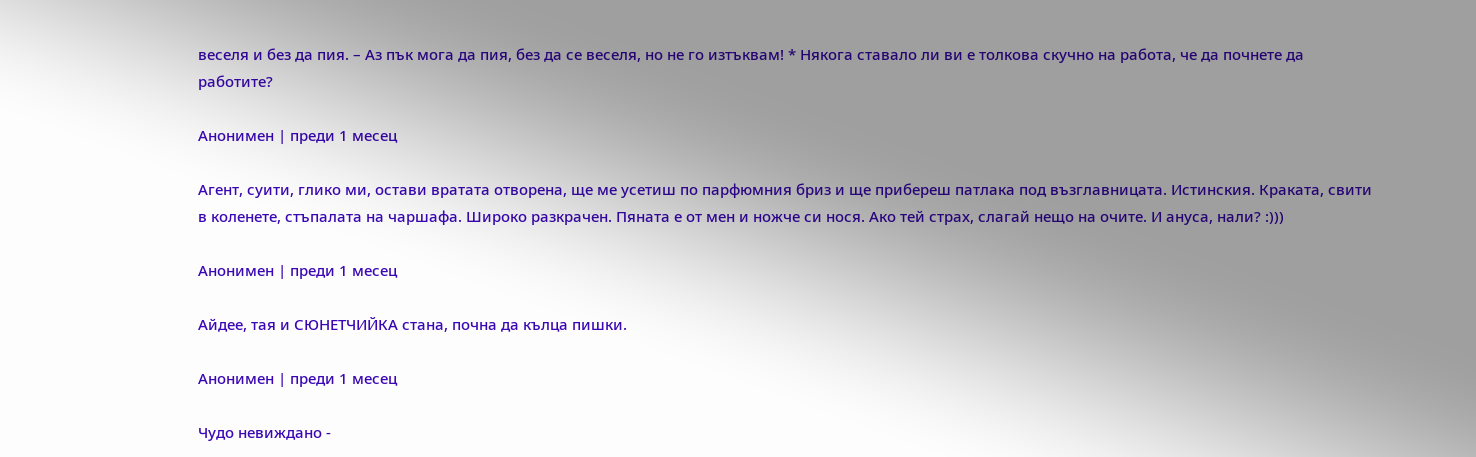веселя и без да пия. – Аз пък мога да пия, без да се веселя, но не го изтъквам! * Някога ставало ли ви е толкова скучно на работа, че да почнете да работите?

Анонимен | преди 1 месец

Агент, суити, глико ми, остави вратата отворена, ще ме усетиш по парфюмния бриз и ще прибереш патлака под възглавницата. Истинския. Краката, свити в коленете, стъпалата на чаршафа. Широко разкрачен. Пяната е от мен и ножче си нося. Ако тей страх, слагай нещо на очите. И ануса, нали? :)))

Анонимен | преди 1 месец

Айдее, тая и СЮНЕТЧИЙКА стана, почна да кълца пишки.

Анонимен | преди 1 месец

Чудо невиждано -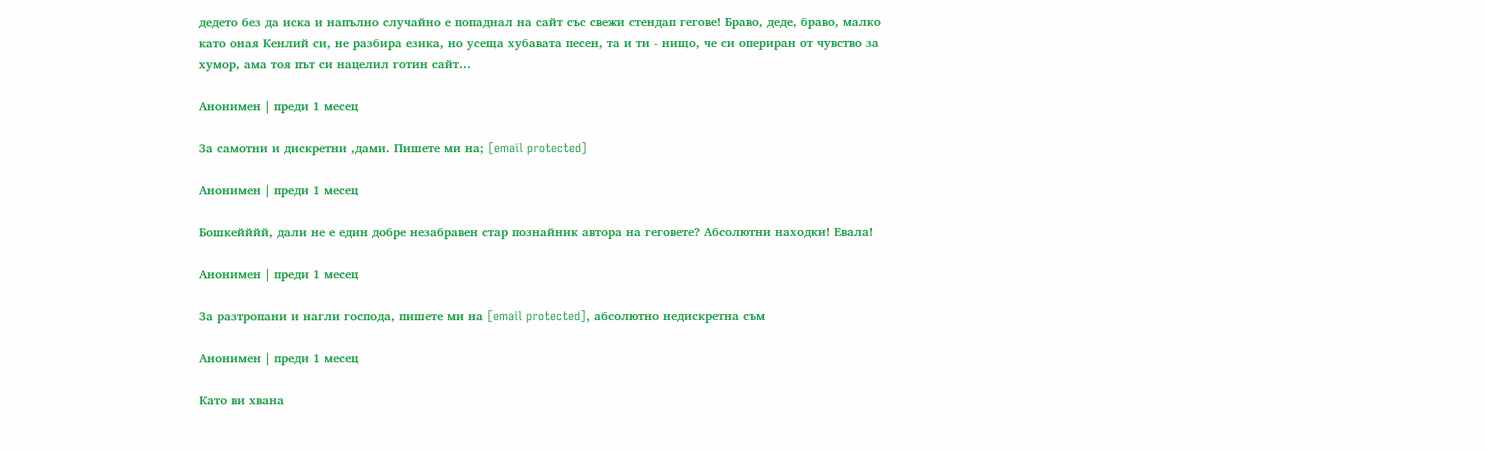дедето без да иска и напълно случайно е попаднал на сайт със свежи стендап гегове! Браво, деде, браво, малко като оная Кенлий си, не разбира езика, но усеща хубавата песен, та и ти - нищо, че си опериран от чувство за хумор, ама тоя път си нацелил готин сайт…

Анонимен | преди 1 месец

За самотни и дискретни ,дами. Пишете ми на; [email protected]

Анонимен | преди 1 месец

Бошкейййй, дали не е един добре незабравен стар познайник автора на геговете? Абсолютни находки! Евала!

Анонимен | преди 1 месец

За разтропани и нагли господа, пишете ми на [email protected], абсолютно недискретна съм

Анонимен | преди 1 месец

Като ви хвана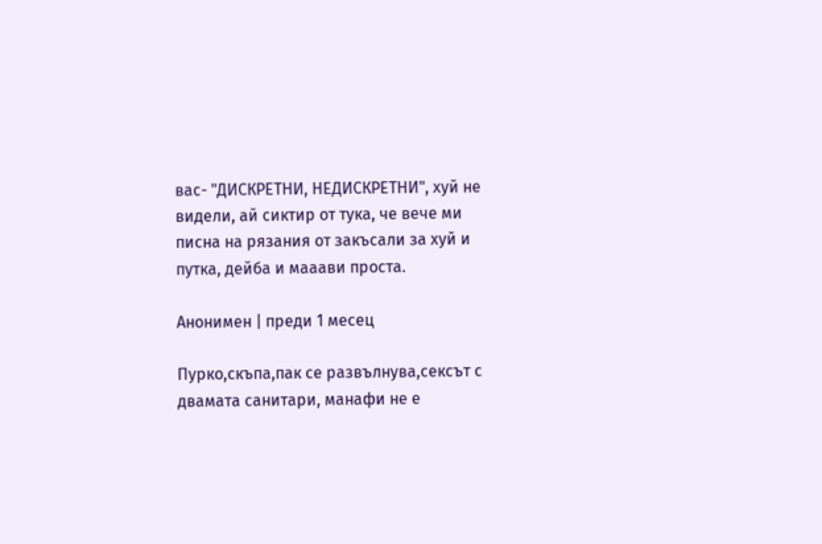вас- "ДИСКРЕТНИ, НЕДИСКРЕТНИ", хуй не видели, ай сиктир от тука, че вече ми писна на рязания от закъсали за хуй и путка, дейба и мааави проста.

Анонимен | преди 1 месец

Пурко,скъпа,пак се развълнува,сексът с двамата санитари, манафи не е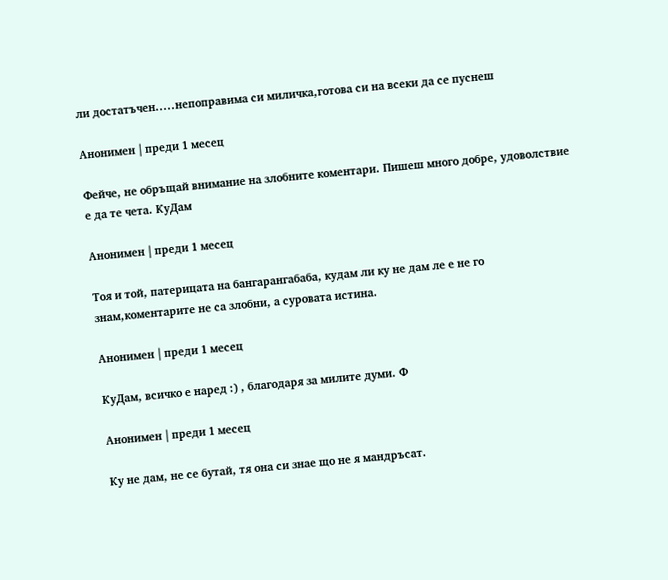ли достатъчен.....непоправима си миличка,готова си на всеки да се пуснеш

Анонимен | преди 1 месец

Фейче, не обръщай внимание на злобните коментари. Пишеш много добре, удоволствие е да те чета. КуДам

Анонимен | преди 1 месец

Тоя и той, патерицата на бангарангабаба, кудам ли ку не дам ле е не го знам,коментарите не са злобни, а суровата истина.

Анонимен | преди 1 месец

КуДам, всичко е наред :) , благодаря за милите думи. Ф

Анонимен | преди 1 месец

Ку не дам, не се бутай, тя она си знае що не я мандръсат.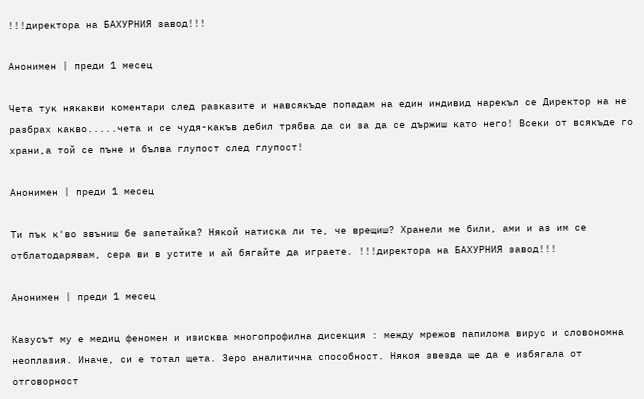!!!директора на БАХУРНИЯ завод!!!

Анонимен | преди 1 месец

Чета тук някакви коментари след разказите и навсякъде попадам на един индивид нарекъл се Директор на не разбрах какво.....чета и се чудя-какъв дебил трябва да си за да се държиш като него! Всеки от всякъде го храни,а той се пъне и бълва глупост след глупост!

Анонимен | преди 1 месец

Ти пък к'во звъниш бе запетайка? Някой натиска ли те, че врещиш? Хранели ме били, ами и аз им се отблатодарявам, сера ви в устите и ай бягайте да играете. !!!директора на БАХУРНИЯ завод!!!

Анонимен | преди 1 месец

Казусът му е медиц феномен и изисква многопрофилна дисекция : между мрежов папилома вирус и словономна неоплазия. Иначе, си е тотал щета. Зеро аналитична способност. Някоя звезда ще да е избягала от отговорност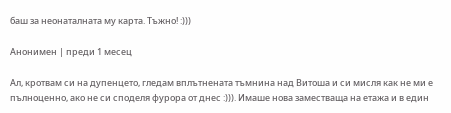баш за неонаталната му карта. Тъжно! :)))

Анонимен | преди 1 месец

Ал, кротвам си на дупенцето, гледам вплътнената тъмнина над Витоша и си мисля как не ми е пълноценно, ако не си споделя фурора от днес :))). Имаше нова заместваща на етажа и в един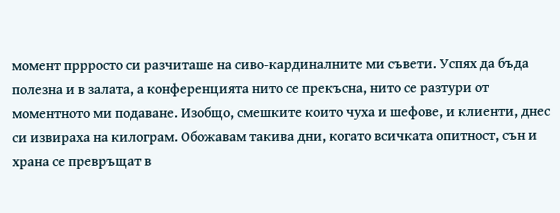момент пррросто си разчиташе на сиво-кардиналните ми съвети. Успях да бъда полезна и в залата, а конференцията нито се прекъсна, нито се разтури от моментното ми подаване. Изобщо, смешките които чуха и шефове, и клиенти, днес си извираха на килограм. Обожавам такива дни, когато всичката опитност, сън и храна се превръщат в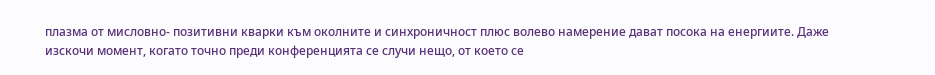плазма от мисловно- позитивни кварки към околните и синхроничност плюс волево намерение дават посока на енергиите. Даже изскочи момент, когато точно преди конференцията се случи нещо, от което се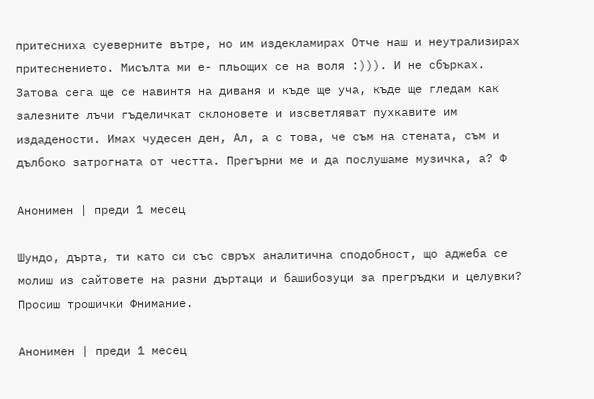притесниха суеверните вътре, но им издекламирах Отче наш и неутрализирах притеснението. Мисълта ми е- пльощих се на воля :))). И не сбърках. Затова сега ще се навинтя на диваня и къде ще уча, къде ще гледам как залезните лъчи гъделичкат склоновете и изсветляват пухкавите им издадености. Имах чудесен ден, Ал, а с това, че съм на стената, съм и дълбоко затрогната от честта. Прегърни ме и да послушаме музичка, а? Ф

Анонимен | преди 1 месец

Шундо, дърта, ти като си със свръх аналитична сподобност, що аджеба се молиш из сайтовете на разни дъртаци и башибозуци за прегръдки и целувки? Просиш трошички Фнимание.

Анонимен | преди 1 месец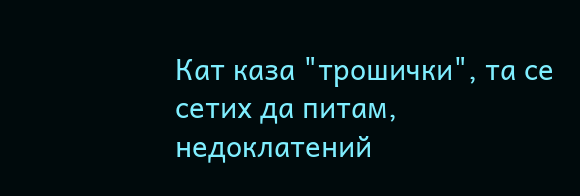Кат каза "трошички", та се сетих да питам, недоклатений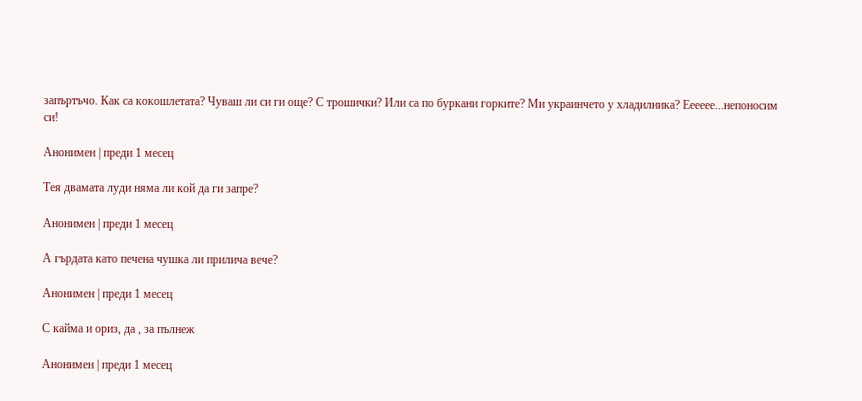запъртъчо. Как са кокошлетата? Чуваш ли си ги още? С трошички? Или са по буркани горките? Ми украинчето у хладилника? Ееееее...непоносим си!

Анонимен | преди 1 месец

Тея двамата луди няма ли кой да ги запре?

Анонимен | преди 1 месец

А гърдата като печена чушка ли прилича вече?

Анонимен | преди 1 месец

С кайма и ориз, да , за пълнеж

Анонимен | преди 1 месец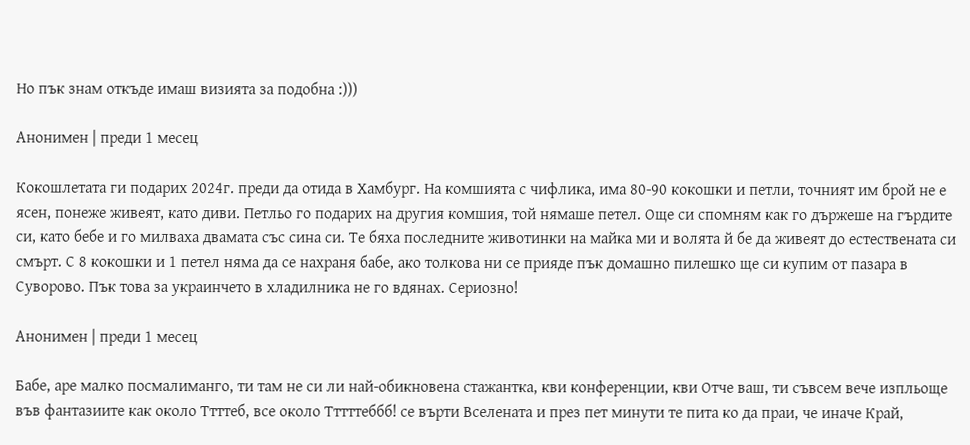Но пък знам откъде имаш визията за подобна :)))

Анонимен | преди 1 месец

Кокошлетата ги подарих 2024г. преди да отида в Хамбург. На комшията с чифлика, има 80-90 кокошки и петли, точният им брой не е ясен, понеже живеят, като диви. Петльо го подарих на другия комшия, той нямаше петел. Още си спомням как го държеше на гърдите си, като бебе и го милваха двамата със сина си. Те бяха последните животинки на майка ми и волята й бе да живеят до естествената си смърт. С 8 кокошки и 1 петел няма да се нахраня бабе, ако толкова ни се прияде пък домашно пилешко ще си купим от пазара в Суворово. Пък това за украинчето в хладилника не го вдянах. Сериозно!

Анонимен | преди 1 месец

Бабе, аре малко посмалиманго, ти там не си ли най-обикновена стажантка, кви конференции, кви Отче ваш, ти съвсем вече изпльоще във фантазиите как около Ттттеб, все около Тттттеббб! се върти Вселената и през пет минути те пита ко да праи, че иначе Край,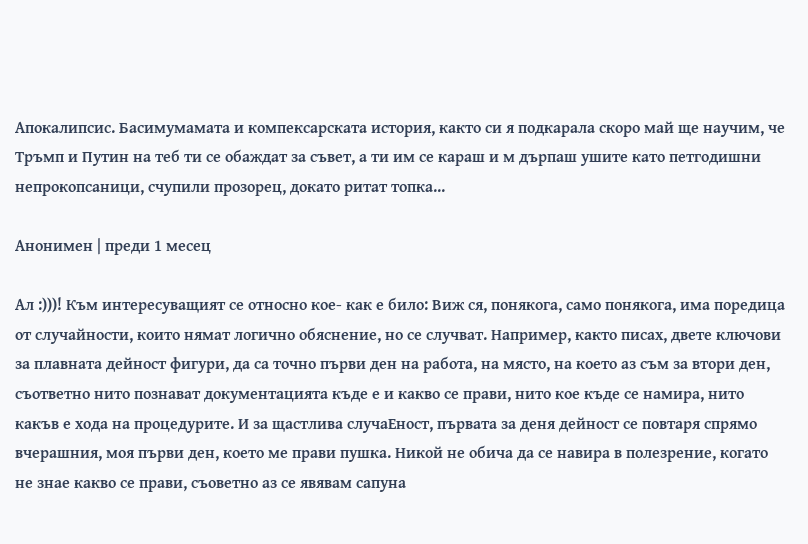Апокалипсис. Басимумамата и компексарската история, както си я подкарала скоро май ще научим, че Тръмп и Путин на теб ти се обаждат за съвет, а ти им се караш и м дърпаш ушите като петгодишни непрокопсаници, счупили прозорец, докато ритат топка...

Анонимен | преди 1 месец

Ал :)))! Към интересуващият се относно кое- как е било: Виж ся, понякога, само понякога, има поредица от случайности, които нямат логично обяснение, но се случват. Например, както писах, двете ключови за плавната дейност фигури, да са точно първи ден на работа, на място, на което аз съм за втори ден, съответно нито познават документацията къде е и какво се прави, нито кое къде се намира, нито какъв е хода на процедурите. И за щастлива случаЕност, първата за деня дейност се повтаря спрямо вчерашния, моя първи ден, което ме прави пушка. Никой не обича да се навира в полезрение, когато не знае какво се прави, съоветно аз се явявам сапуна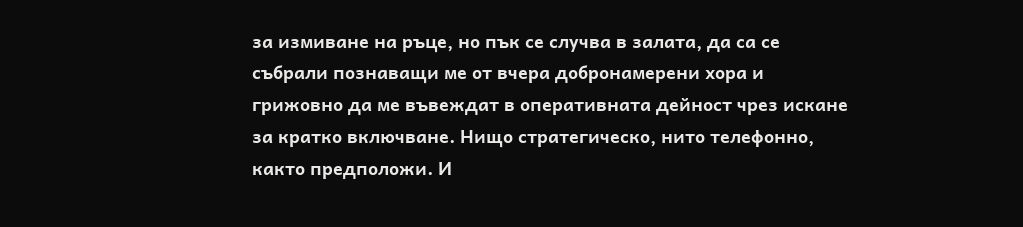за измиване на ръце, но пък се случва в залата, да са се събрали познаващи ме от вчера добронамерени хора и грижовно да ме въвеждат в оперативната дейност чрез искане за кратко включване. Нищо стратегическо, нито телефонно, както предположи. И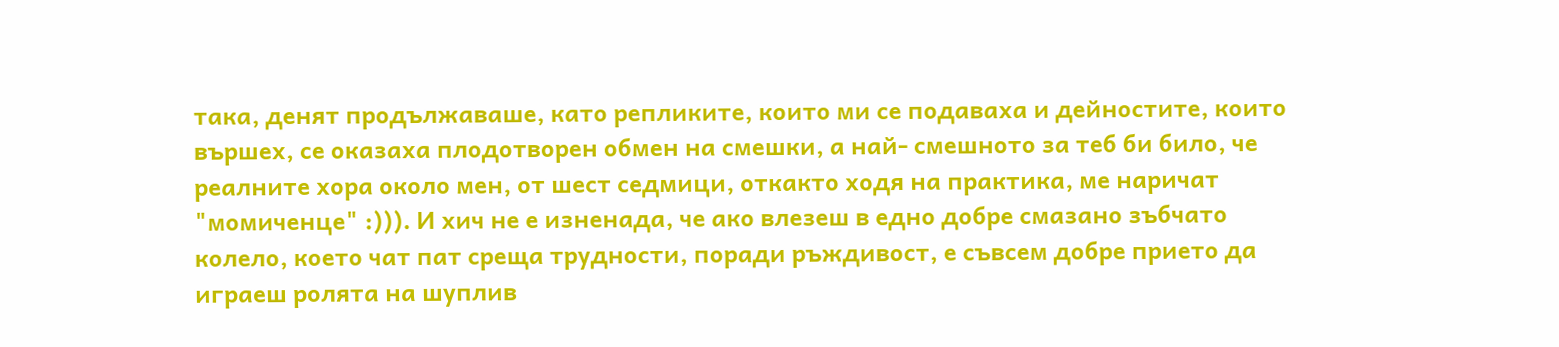така, денят продължаваше, като репликите, които ми се подаваха и дейностите, които вършех, се оказаха плодотворен обмен на смешки, а най- смешното за теб би било, че реалните хора около мен, от шест седмици, откакто ходя на практика, ме наричат "момиченце" :))). И хич не е изненада, че ако влезеш в едно добре смазано зъбчато колело, което чат пат среща трудности, поради ръждивост, е съвсем добре прието да играеш ролята на шуплив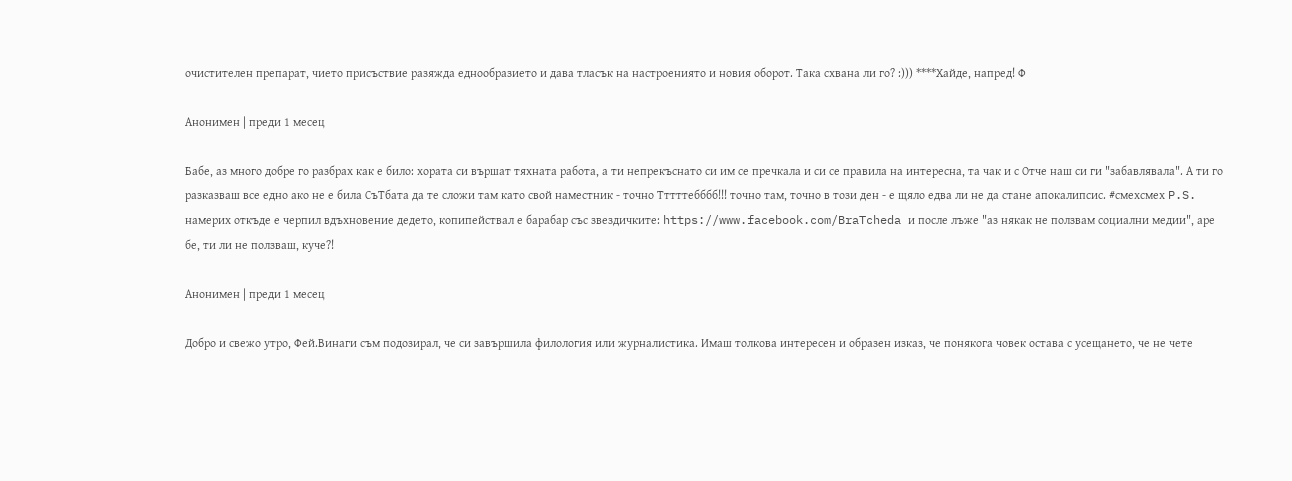очистителен препарат, чието присъствие разяжда еднообразието и дава тласък на настроениято и новия оборот. Така схвана ли го? :))) ****Хайде, напред! Ф

Анонимен | преди 1 месец

Бабе, аз много добре го разбрах как е било: хората си вършат тяхната работа, а ти непрекъснато си им се пречкала и си се правила на интересна, та чак и с Отче наш си ги "забавлявала". А ти го разказваш все едно ако не е била СъТбата да те сложи там като свой наместник - точно Тттттебббб!!! точно там, точно в този ден - е щяло едва ли не да стане апокалипсис. #смехсмех P.S. намерих откъде е черпил вдъхновение дедето, копипействал е барабар със звездичките: https://www.facebook.com/BraTcheda и после лъже "аз някак не ползвам социални медии", аре бе, ти ли не ползваш, куче?!

Анонимен | преди 1 месец

Добро и свежо утро, Фей.Винаги съм подозирал, че си завършила филология или журналистика. Имаш толкова интересен и образен изказ, че понякога човек остава с усещането, че не чете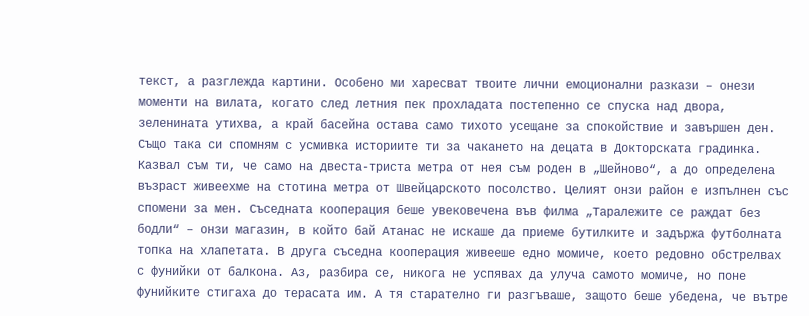текст, а разглежда картини. Особено ми харесват твоите лични емоционални разкази – онези моменти на вилата, когато след летния пек прохладата постепенно се спуска над двора, зеленината утихва, а край басейна остава само тихото усещане за спокойствие и завършен ден. Също така си спомням с усмивка историите ти за чакането на децата в Докторската градинка. Казвал съм ти, че само на двеста-триста метра от нея съм роден в „Шейново“, а до определена възраст живеехме на стотина метра от Швейцарското посолство. Целият онзи район е изпълнен със спомени за мен. Съседната кооперация беше увековечена във филма „Таралежите се раждат без бодли“ – онзи магазин, в който бай Атанас не искаше да приеме бутилките и задържа футболната топка на хлапетата. В друга съседна кооперация живееше едно момиче, което редовно обстрелвах с фунийки от балкона. Аз, разбира се, никога не успявах да улуча самото момиче, но поне фунийките стигаха до терасата им. А тя старателно ги разгъваше, защото беше убедена, че вътре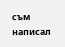съм написал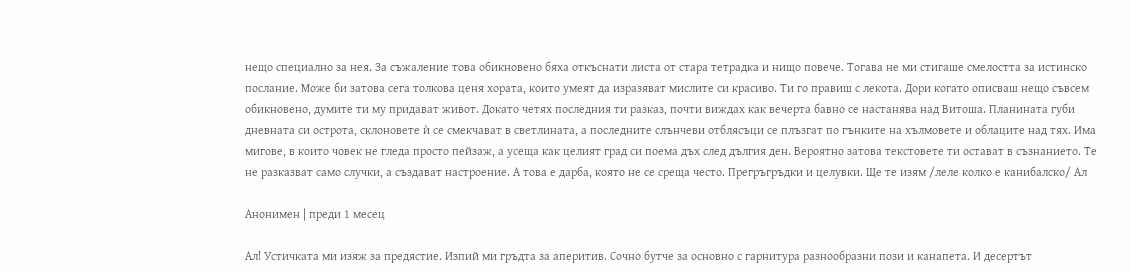нещо специално за нея. За съжаление това обикновено бяха откъснати листа от стара тетрадка и нищо повече. Тогава не ми стигаше смелостта за истинско послание. Може би затова сега толкова ценя хората, които умеят да изразяват мислите си красиво. Ти го правиш с лекота. Дори когато описваш нещо съвсем обикновено, думите ти му придават живот. Докато четях последния ти разказ, почти виждах как вечерта бавно се настанява над Витоша. Планината губи дневната си острота, склоновете ѝ се смекчават в светлината, а последните слънчеви отблясъци се плъзгат по гънките на хълмовете и облаците над тях. Има мигове, в които човек не гледа просто пейзаж, а усеща как целият град си поема дъх след дългия ден. Вероятно затова текстовете ти остават в съзнанието. Те не разказват само случки, а създават настроение. А това е дарба, която не се среща често. Прегръгръдки и целувки. Ще те изям /леле колко е канибалско/ Ал

Анонимен | преди 1 месец

Ал! Устичката ми изяж за предястие. Изпий ми гръдта за аперитив. Сочно бутче за основно с гарнитура разнообразни пози и канапета. И десертът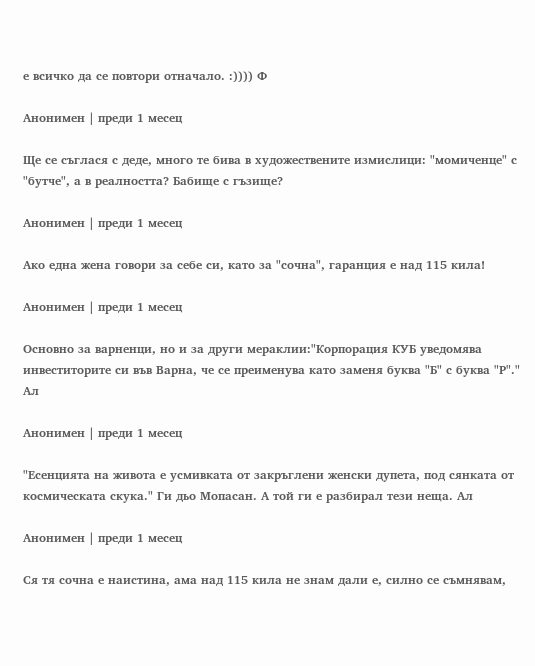е всичко да се повтори отначало. :)))) Ф

Анонимен | преди 1 месец

Ще се съглася с деде, много те бива в художествените измислици: "момиченце" с "бутче", а в реалността? Бабище с гъзище?

Анонимен | преди 1 месец

Ако една жена говори за себе си, като за "сочна", гаранция е над 115 кила!

Анонимен | преди 1 месец

Основно за варненци, но и за други мераклии:"Корпорация КУБ уведомява инвеститорите си във Варна, че се преименува като заменя буква "Б" с буква "Р"." Ал

Анонимен | преди 1 месец

"Есенцията на живота е усмивката от закръглени женски дупета, под сянката от космическата скука." Ги дьо Мопасан. А той ги е разбирал тези неща. Ал

Анонимен | преди 1 месец

Ся тя сочна е наистина, ама над 115 кила не знам дали е, силно се съмнявам,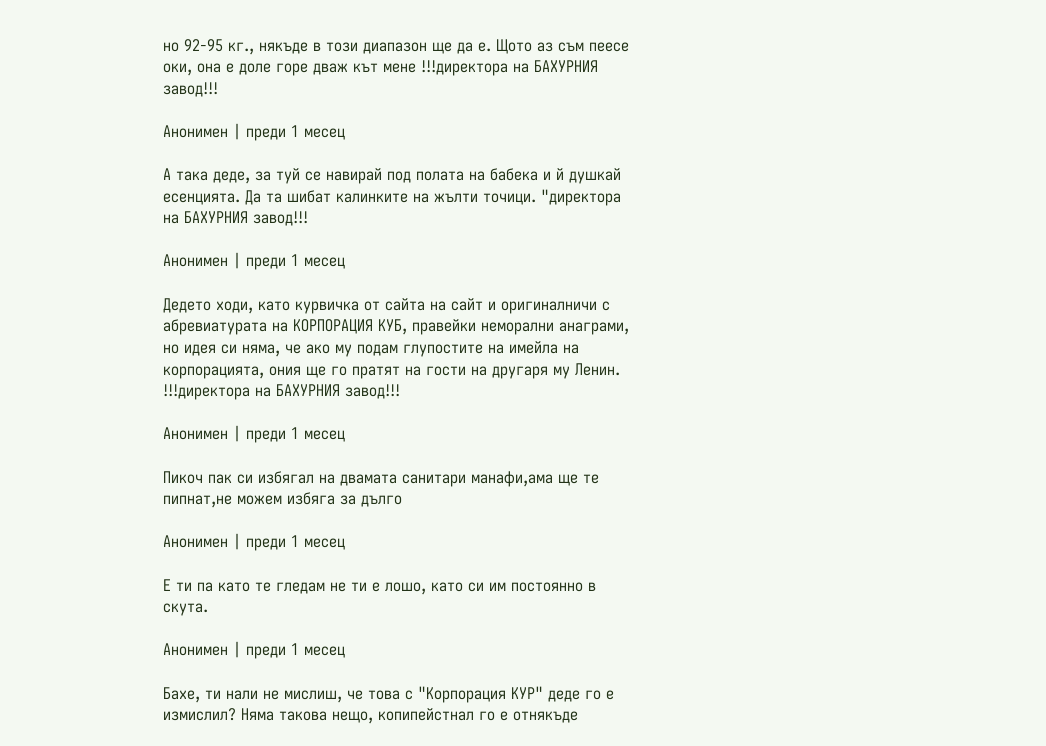но 92-95 кг., някъде в този диапазон ще да е. Щото аз съм пеесе оки, она е доле горе дваж кът мене !!!директора на БАХУРНИЯ завод!!!

Анонимен | преди 1 месец

А така деде, за туй се навирай под полата на бабека и й душкай есенцията. Да та шибат калинките на жълти точици. "директора на БАХУРНИЯ завод!!!

Анонимен | преди 1 месец

Дедето ходи, като курвичка от сайта на сайт и оригиналничи с абревиатурата на КОРПОРАЦИЯ КУБ, правейки неморални анаграми, но идея си няма, че ако му подам глупостите на имейла на корпорацията, ония ще го пратят на гости на другаря му Ленин. !!!директора на БАХУРНИЯ завод!!!

Анонимен | преди 1 месец

Пикоч пак си избягал на двамата санитари манафи,ама ще те пипнат,не можем избяга за дълго

Анонимен | преди 1 месец

Е ти па като те гледам не ти е лошо, като си им постоянно в скута.

Анонимен | преди 1 месец

Бахе, ти нали не мислиш, че това с "Корпорация КУР" деде го е измислил? Няма такова нещо, копипейстнал го е отнякъде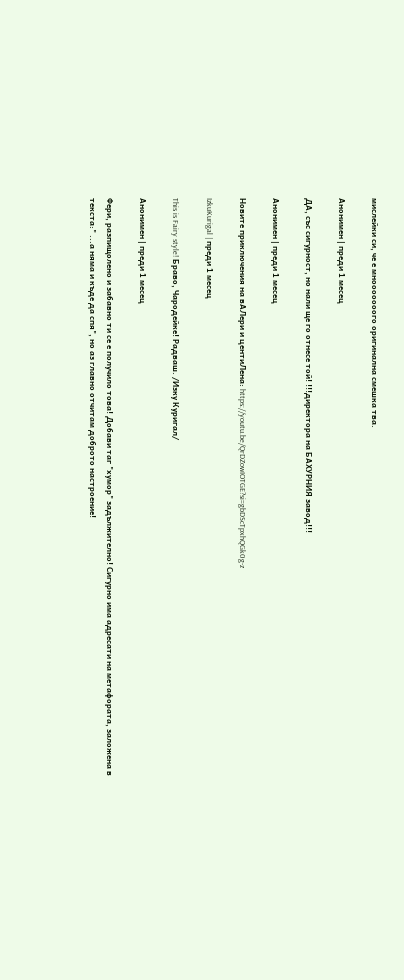мислейки си, че е мнооооооого оригинална смешка тва.

Анонимен | преди 1 месец

ДА, със сигурност, но нали ще го отнесе той! !!!директора на БАХУРНИЯ завод!!!

Анонимен | преди 1 месец

Новите приключения на вАЛери и центиЛена: https://youtu.be/QrDZowIOTGE?si=gbDScTpxhQGk0g-z

IzkuKurigal | преди 1 месец

This is Fairy style! Браво, Чародейке! Радваш. /Изку Куригал/

Анонимен | преди 1 месец

Фери, разпищолено и забавно ти се е получило това! Добави таг "хумор" задължително! Сигурно има адресати на метафората, заложена в текста:" ...а няма и къде да спя", но аз главно отчитам доброто настроение!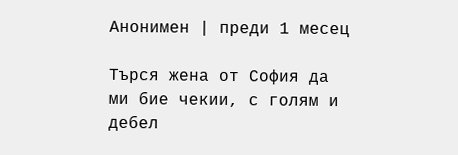Анонимен | преди 1 месец

Търся жена от София да ми бие чекии, с голям и дебел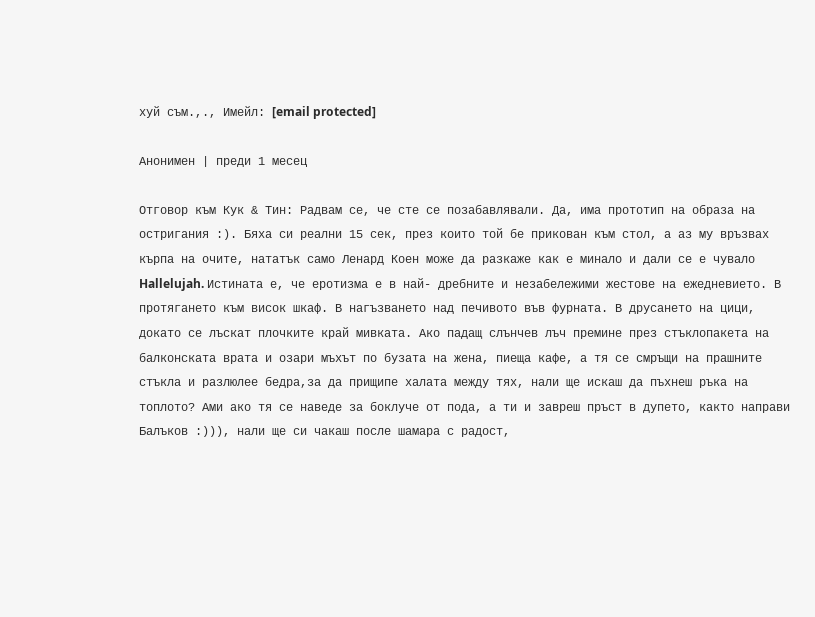хуй съм.,., Имейл: [email protected]

Анонимен | преди 1 месец

Отговор към Кук & Тин: Радвам се, че сте се позабавлявали. Да, има прототип на образа на остригания :). Бяха си реални 15 сек, през които той бе прикован към стол, а аз му връзвах кърпа на очите, нататък само Ленард Коен може да разкаже как е минало и дали се е чувало Hallelujah. Истината е, че еротизма е в най- дребните и незабележими жестове на ежедневието. В протягането към висок шкаф. В нагъзването над печивото във фурната. В друсането на цици, докато се лъскат плочките край мивката. Ако падащ слънчев лъч премине през стъклопакета на балконската врата и озари мъхът по бузата на жена, пиеща кафе, а тя се смръщи на прашните стъкла и разлюлее бедра,за да прищипе халата между тях, нали ще искаш да пъхнеш ръка на топлото? Ами ако тя се наведе за боклуче от пода, а ти и завреш пръст в дупето, както направи Балъков :))), нали ще си чакаш после шамара с радост,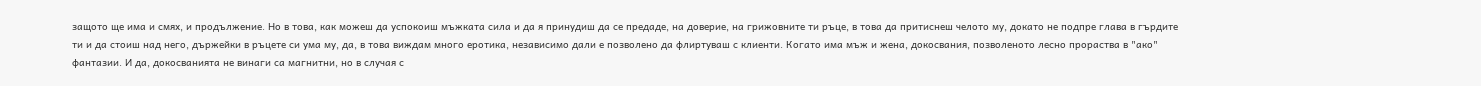защото ще има и смях, и продължение. Но в това, как можеш да успокоиш мъжката сила и да я принудиш да се предаде, на доверие, на грижовните ти ръце, в това да притиснеш челото му, докато не подпре глава в гърдите ти и да стоиш над него, държейки в ръцете си ума му, да, в това виждам много еротика, независимо дали е позволено да флиртуваш с клиенти. Когато има мъж и жена, докосвания, позволеното лесно прораства в "ако" фантазии. И да, докосванията не винаги са магнитни, но в случая с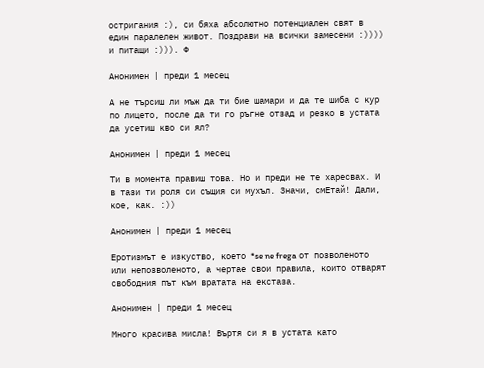остригания :), си бяха абсолютно потенциален свят в един паралелен живот. Поздрави на всички замесени :)))) и питащи :))). Ф

Анонимен | преди 1 месец

А не търсиш ли мъж да ти бие шамари и да те шиба с кур по лицето, после да ти го ръгне отзад и резко в устата да усетиш кво си ял?

Анонимен | преди 1 месец

Ти в момента правиш това. Но и преди не те харесвах. И в тази ти роля си същия си мухъл. Значи, смЕтай! Дали, кое, как. :))

Анонимен | преди 1 месец

Еротизмът е изкуство, което *se ne frega от позволеното или непозволеното, а чертае свои правила, които отварят свободния път към вратата на екстаза.

Анонимен | преди 1 месец

Много красива мисла! Въртя си я в устата като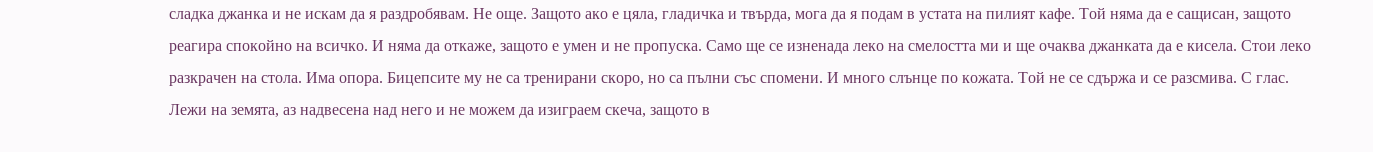сладка джанка и не искам да я раздробявам. Не още. Защото ако е цяла, гладичка и твърда, мога да я подам в устата на пилият кафе. Той няма да е сащисан, защото реагира спокойно на всичко. И няма да откаже, защото е умен и не пропуска. Само ще се изненада леко на смелостта ми и ще очаква джанката да е кисела. Стои леко разкрачен на стола. Има опора. Бицепсите му не са тренирани скоро, но са пълни със спомени. И много слънце по кожата. Той не се сдържа и се разсмива. С глас. Лежи на земята, аз надвесена над него и не можем да изиграем скеча, защото в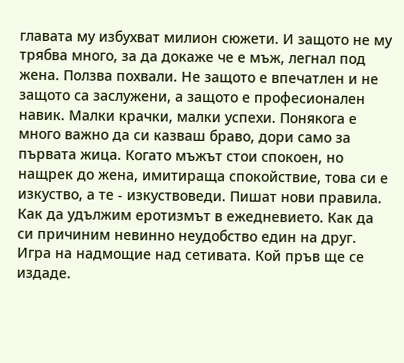главата му избухват милион сюжети. И защото не му трябва много, за да докаже че е мъж, легнал под жена. Ползва похвали. Не защото е впечатлен и не защото са заслужени, а защото е професионален навик. Малки крачки, малки успехи. Понякога е много важно да си казваш браво, дори само за първата жица. Когато мъжът стои спокоен, но нащрек до жена, имитираща спокойствие, това си е изкуство, а те - изкуствоведи. Пишат нови правила. Как да удължим еротизмът в ежедневието. Как да си причиним невинно неудобство един на друг. Игра на надмощие над сетивата. Кой пръв ще се издаде.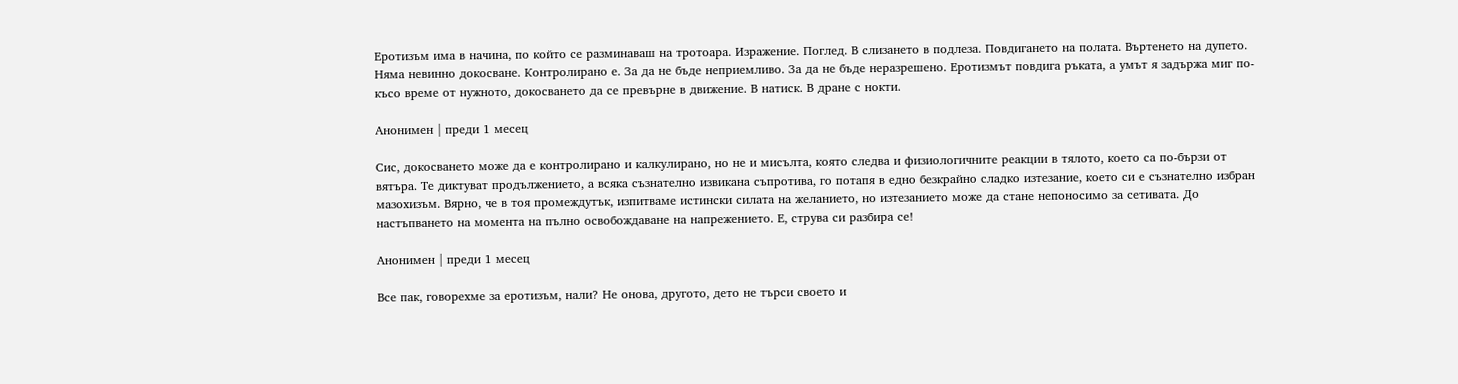Еротизъм има в начина, по който се разминаваш на тротоара. Изражение. Поглед. В слизането в подлеза. Повдигането на полата. Въртенето на дупето. Няма невинно докосване. Контролирано е. За да не бъде неприемливо. За да не бъде неразрешено. Еротизмът повдига ръката, а умът я задържа миг по- късо време от нужното, докосването да се превърне в движение. В натиск. В дране с нокти.

Анонимен | преди 1 месец

Сис, докосването може да е контролирано и калкулирано, но не и мисълта, която следва и физиологичните реакции в тялото, което са по-бързи от вятъра. Те диктуват продължението, а всяка съзнателно извикана съпротива, го потапя в едно безкрайно сладко изтезание, което си е съзнателно избран мазохизъм. Вярно, че в тоя промеждутък, изпитваме истински силата на желанието, но изтезанието може да стане непоносимо за сетивата. До настъпването на момента на пълно освобождаване на напрежението. Е, струва си разбира се!

Анонимен | преди 1 месец

Все пак, говорехме за еротизъм, нали? Не онова, другото, дето не търси своето и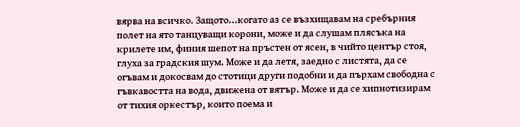вярва на всичко. Защото...когато аз се възхищавам на сребърния полет на ято танцуващи корони, може и да слушам плясъка на крилете им, финия шепот на пръстен от ясен, в чийто център стоя, глуха за градския шум. Може и да летя, заедно с листята, да се огъвам и докосвам до стотици други подобни и да пърхам свободна с гъвкавостта на вода, движена от вятър. Може и да се хипнотизирам от тихия оркестър, които поема и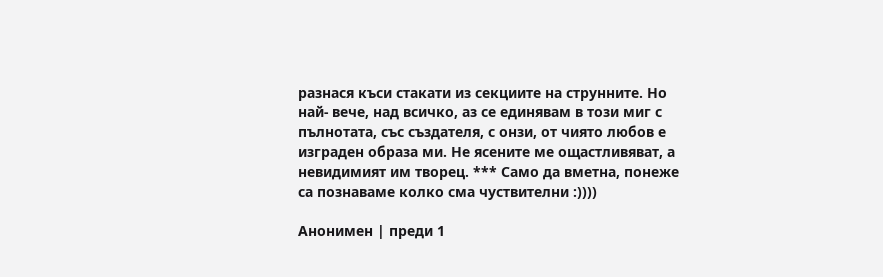разнася къси стакати из секциите на струнните. Но най- вече, над всичко, аз се единявам в този миг с пълнотата, със създателя, с онзи, от чиято любов е изграден образа ми. Не ясените ме ощастливяват, а невидимият им творец. *** Само да вметна, понеже са познаваме колко сма чуствителни :))))

Анонимен | преди 1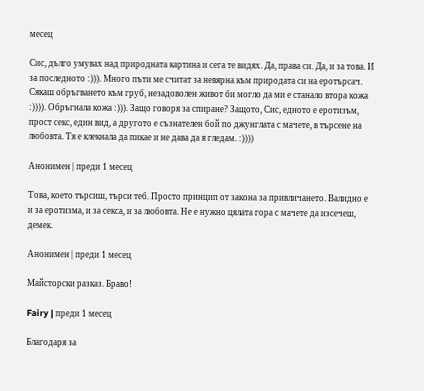месец

Сис, дълго умувах над природната картина и сега те видях. Да, права си. Да, и за това. И за последното :))). Много пъти ме считат за невярна към природата си на еротърсач. Сякаш обръгването към груб, незадоволен живот би могло да ми е станало втора кожа :)))). Обръгнала кожа :))). Защо говоря за спиране? Защото, Сис, едното е еротизъм, прост секс, един вид, а другото е съзнателен бой по джунглата с мачете, в търсене на любовта. Тя е клекнала да пикае и не дава да я гледам. :))))

Анонимен | преди 1 месец

Това, което търсиш, търси теб. Просто принцип от закона за привличането. Валидно е и за еротизма, и за секса, и за любовта. Не е нужно цялата гора с мачете да изсечеш, демек.

Анонимен | преди 1 месец

Майсторски разказ. Браво!

Fairy | преди 1 месец

Благодаря за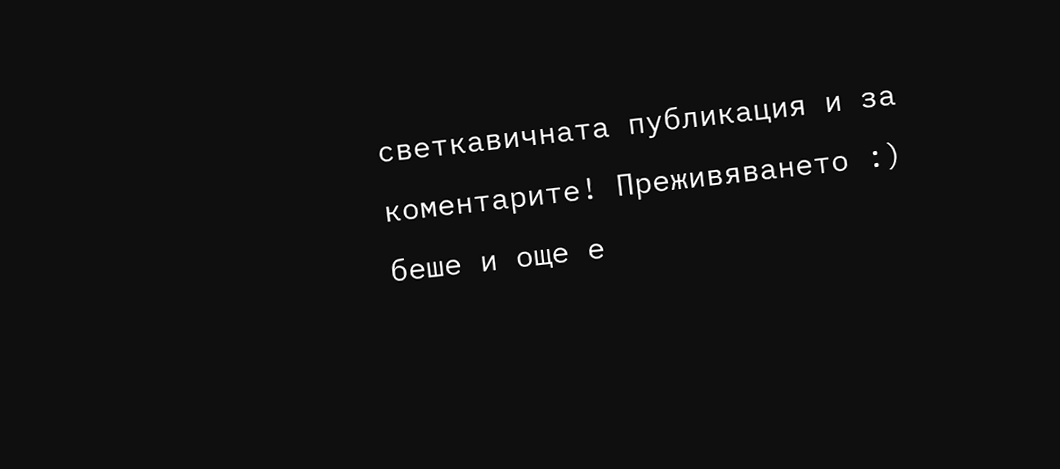светкавичната публикация и за коментарите! Преживяването :) беше и още е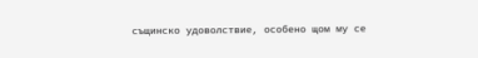същинско удоволствие, особено щом му се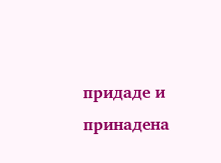придаде и принадена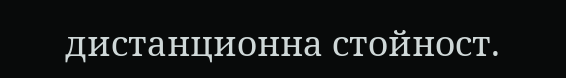дистанционна стойност.